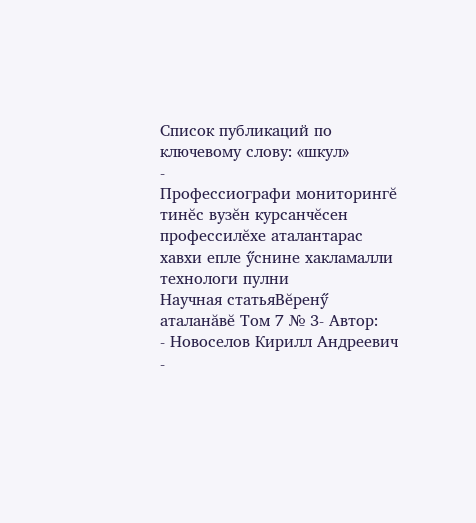Список публикаций по ключевому слову: «шкул»
-
Профессиографи мониторингĕ тинĕс вузĕн курсанчĕсен профессилĕхе аталантарас хавхи епле ӳснине хакламалли технологи пулни
Научная статьяВĕренӳ аталанăвĕ Том 7 № 3- Автор:
- Новоселов Кирилл Андреевич
-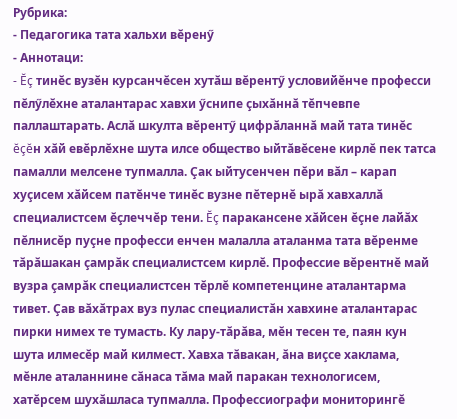Рубрика:
- Педагогика тата хальхи вĕренӳ
- Аннотаци:
- Ĕç тинĕс вузĕн курсанчĕсен хутăш вĕрентӳ условийĕнче професси пĕлӳлĕхне аталантарас хавхи ӳснипе çыхăннă тĕпчевпе паллаштарать. Аслă шкулта вĕрентӳ цифрăланнă май тата тинĕс ĕçĕн хăй евĕрлĕхне шута илсе общество ыйтăвĕсене кирлĕ пек татса памалли мелсене тупмалла. Çак ыйтусенчен пĕри вăл – карап хуçисем хăйсем патĕнче тинĕс вузне пĕтернĕ ырă хавхаллă специалистсем ĕçлеччĕр тени. Ĕç паракансене хăйсен ĕçне лайăх пĕлнисĕр пуçне професси енчен малалла аталанма тата вĕренме тăрăшакан çамрăк специалистсем кирлĕ. Профессие вĕрентнĕ май вузра çамрăк специалистсен тĕрлĕ компетенцине аталантарма тивет. Çав вăхăтрах вуз пулас специалистăн хавхине аталантарас пирки нимех те тумасть. Ку лару-тăрăва, мĕн тесен те, паян кун шута илмесĕр май килмест. Хавха тăвакан, ăна виçсе хаклама, мĕнле аталаннине сăнаса тăма май паракан технологисем, хатĕрсем шухăшласа тупмалла. Профессиографи мониторингĕ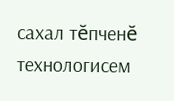сахал тĕпченĕ технологисем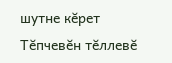шутне кĕрет Тĕпчевĕн тĕллевĕ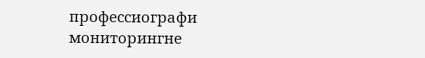профессиографи мониторингне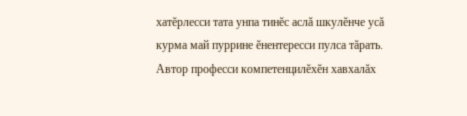хатĕрлесси тата унпа тинĕс аслă шкулĕнче усă курма май пуррине ĕнентересси пулса тăрать. Автор професси компетенцилĕхĕн хавхалăх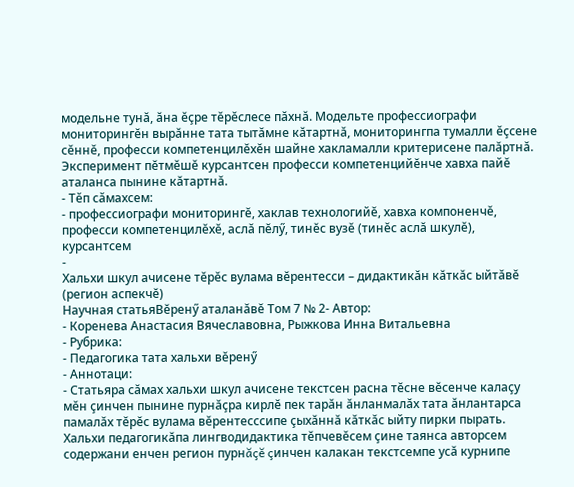модельне тунă, ăна ĕçре тĕрĕслесе пăхнă. Модельте профессиографи мониторингĕн вырăнне тата тытăмне кăтартнă, мониторингпа тумалли ĕçсене сĕннĕ, професси компетенцилĕхĕн шайне хакламалли критерисене палăртнă. Эксперимент пĕтмĕшĕ курсантсен професси компетенцийĕнче хавха пайĕ аталанса пынине кăтартнă.
- Тӗп сӑмахсем:
- профессиографи мониторингĕ, хаклав технологийĕ, хавха компоненчĕ, професси компетенцилĕхĕ, аслă пĕлӳ, тинĕс вузĕ (тинĕс аслă шкулĕ), курсантсем
-
Хальхи шкул ачисене тĕрĕс вулама вĕрентесси – дидактикăн кăткăс ыйтăвĕ (регион аспекчĕ)
Научная статьяВĕренӳ аталанăвĕ Том 7 № 2- Автор:
- Коренева Анастасия Вячеславовна, Рыжкова Инна Витальевна
- Рубрика:
- Педагогика тата хальхи вĕренӳ
- Аннотаци:
- Статьяра сăмах хальхи шкул ачисене текстсен расна тĕсне вĕсенче калаçу мĕн çинчен пынине пурнăçра кирлĕ пек тарăн ăнланмалăх тата ăнлантарса памалăх тĕрĕс вулама вĕрентесссипе çыхăннă кăткăс ыйту пирки пырать. Хальхи педагогикăпа лингводидактика тĕпчевĕсем çине таянса авторсем содержани енчен регион пурнăçĕ çинчен калакан текстсемпе усă курнипе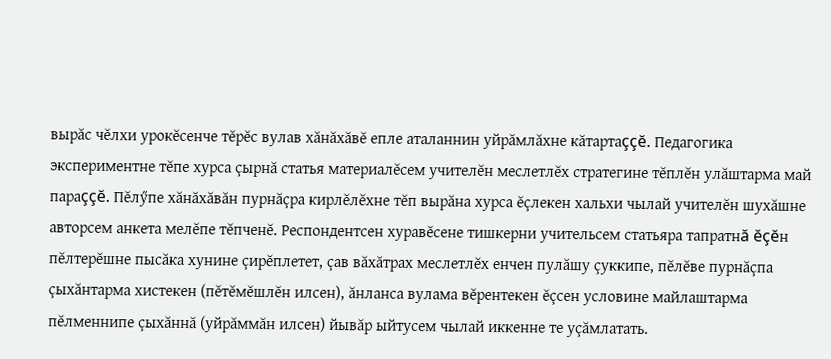вырăс чĕлхи урокĕсенче тĕрĕс вулав хăнăхăвĕ епле аталаннин уйрăмлăхне кăтартаççĕ. Педагогика экспериментне тĕпе хурса çырнă статья материалĕсем учителĕн меслетлĕх стратегине тĕплĕн улăштарма май параççĕ. Пĕлӳпе хăнăхăвăн пурнăçра кирлĕлĕхне тĕп вырăна хурса ĕçлекен хальхи чылай учителĕн шухăшне авторсем анкета мелĕпе тĕпченĕ. Респондентсен хуравĕсене тишкерни учительсем статьяра тапратнă ĕçĕн пĕлтерĕшне пысăка хунине çирĕплетет, çав вăхăтрах меслетлĕх енчен пулăшу çуккипе, пĕлĕве пурнăçпа çыхăнтарма хистекен (пĕтĕмĕшлĕн илсен), ăнланса вулама вĕрентекен ĕçсен условине майлаштарма пĕлменнипе çыхăннă (уйрăммăн илсен) йывăр ыйтусем чылай иккенне те уçăмлатать.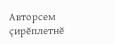Авторсем çирĕплетнĕ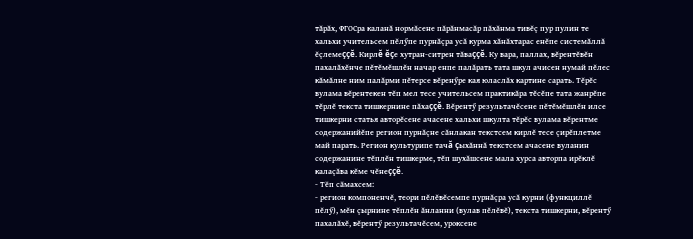тăрăх, ФГОСра каланă нормăсене пăрăнмасăр пăхăнма тивĕç пур пулин те хальхи учительсем пĕлӳпе пурнăçра усă курма хăнăхтарас енĕпе системăллă ĕçлемеççĕ. Кирлĕ ĕçе хутран-ситрен тăваççĕ. Ку вара, паллах, вĕрентĕвĕн пахалăхĕнче пĕтĕмĕшлĕн начар енпе палăрать тата шкул ачисен нумай пĕлес кăмăлне ним палăрми пĕтерсе вĕренӳре кая юласлăх картине сарать. Тĕрĕс вулама вĕрентекен тĕп мел тесе учительсем практикăра тĕсĕпе тата жанрĕпе тĕрлĕ текста тишкернине пăхаççĕ. Вĕрентӳ результачĕсене пĕтĕмĕшлĕн илсе тишкерни статья авторĕсене ачасене хальхи шкулта тĕрĕс вулама вĕрентме содержанийĕпе регион пурнăçне сăнлакан текстсем кирлĕ тесе çирĕплетме май парать. Регион культурипе тачă çыхăннă текстсем ачасене вуланин содержанине тĕплĕн тишкерме, тĕп шухăшсене мала хурса авторпа ирĕклĕ калаçăва кĕме чĕнеççĕ.
- Тӗп сӑмахсем:
- регион компоненчĕ, теори пĕлĕвĕсемпе пурнăçра усă курни (функциллĕ пĕлӳ), мĕн çырнине тĕплĕн ăнланни (вулав пĕлĕвĕ), текста тишкерни, вĕрентӳ пахалăхĕ, вĕрентӳ результачĕсем, уроксене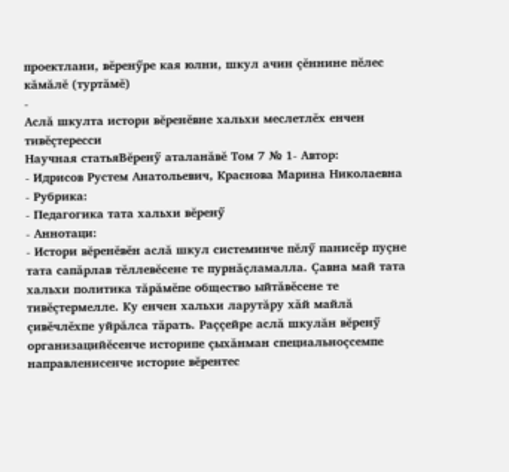проектлани, вĕренӳре кая юлни, шкул ачин çĕннине пĕлес кăмăлĕ (туртăмĕ)
-
Аслă шкулта истори вĕренĕвне хальхи меслетлĕх енчен тивĕçтересси
Научная статьяВĕренӳ аталанăвĕ Том 7 № 1- Автор:
- Идрисов Рустем Анатольевич, Краснова Марина Николаевна
- Рубрика:
- Педагогика тата хальхи вĕренӳ
- Аннотаци:
- Истори вĕренĕвĕн аслă шкул системинче пĕлӳ панисĕр пуçне тата сапăрлав тĕллевĕсене те пурнăçламалла. Çавна май тата хальхи политика тăрăмĕпе общество ыйтăвĕсене те тивĕçтермелле. Ку енчен хальхи ларутăру хăй майлă çивĕчлĕхпе уйрăлса тăрать. Раççейре аслă шкулăн вĕренӳ организацийĕсенче историпе çыхăнман специальноçсемпе направленисенче историе вĕрентес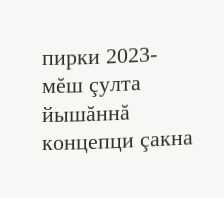пирки 2023-мĕш çулта йышăннă концепци çакна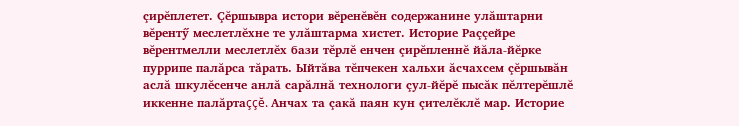çирĕплетет. Çĕршывра истори вĕренĕвĕн содержанине улăштарни вĕрентӳ меслетлĕхне те улăштарма хистет. Историе Раççейре вĕрентмелли меслетлĕх бази тĕрлĕ енчен çирĕпленнĕ йăла-йĕрке пуррипе палăрса тăрать. Ыйтăва тĕпчекен хальхи ăсчахсем çĕршывăн аслă шкулĕсенче анлă сарăлнă технологи çул-йĕрĕ пысăк пĕлтерĕшлĕ иккенне палăртаççĕ. Анчах та çакă паян кун çителĕклĕ мар. Историе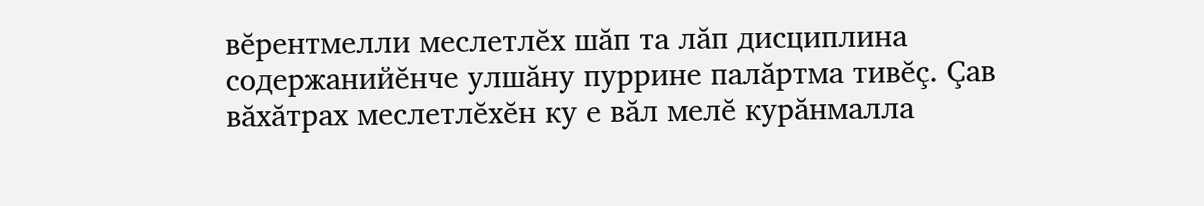вĕрентмелли меслетлĕх шăп та лăп дисциплина содержанийĕнче улшăну пуррине палăртма тивĕç. Çав вăхăтрах меслетлĕхĕн ку е вăл мелĕ курăнмалла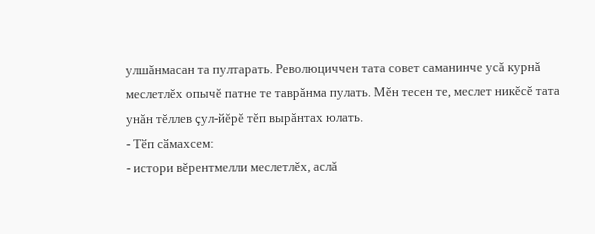улшăнмасан та пултарать. Революциччен тата совет саманинче усă курнă меслетлĕх опычĕ патне те таврăнма пулать. Мĕн тесен те, меслет никĕсĕ тата унăн тĕллев çул-йĕрĕ тĕп вырăнтах юлать.
- Тӗп сӑмахсем:
- истори вĕрентмелли меслетлĕх, аслă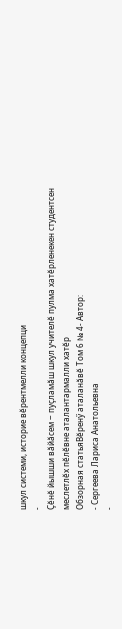шкул системи, историе вĕрентмелли концепци
-
Çĕнĕ йышши вăйăсем ‒ пуçламăш шкул учителĕ пулма хатĕрленекен студентсен меслетлĕх пĕлĕвне аталантармалли хатĕр
Обзорная статьяВĕренӳ аталанăвĕ Том 6 № 4- Автор:
- Сергеева Лариса Анатольевна
-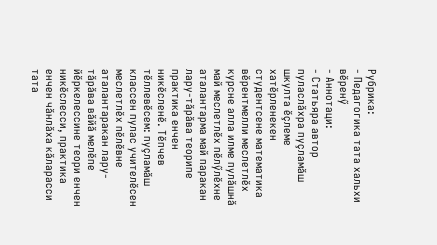Рубрика:
- Педагогика тата хальхи вĕренӳ
- Аннотаци:
- Статьяра автор пуласлăхра пуçламăш шкулта ĕçлеме хатĕрленекен студентсене математика вĕрентмелли меслетлĕх курсне алла илме пулăшнă май меслетлĕх пĕлӳлĕхне аталантарма май паракан лару-тăрăва теорипе практика енчен никĕсленĕ. Тĕпчев тĕллевĕсем: пуçламăш классен пулас учителĕсен меслетлĕх пĕлĕвне аталантаракан лару-тăрăва вăйă мелĕпе йĕркелессине теори енчен никĕслесси, практика енчен чăнлăха кăларасси тата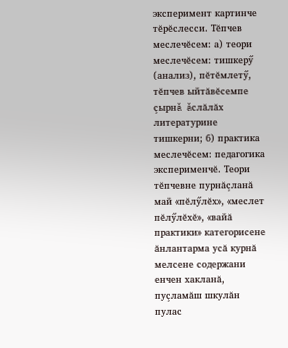эксперимент картинче тĕрĕслесси. Тĕпчев меслечĕсем: а) теори меслечĕсем: тишкерӳ (анализ), пĕтĕмлетӳ, тĕпчев ыйтăвĕсемпе çырнă ăслăлăх литературине тишкерни; б) практика меслечĕсем: педагогика эксперименчĕ. Теори тĕпчевне пурнăçланă май «пĕлӳлĕх», «меслет пĕлӳлĕхĕ», «вайă практики» категорисене ăнлантарма усă курнă мелсене содержани енчен хакланă, пуçламăш шкулăн пулас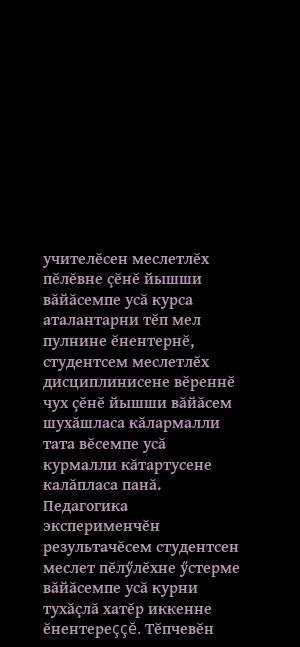учителĕсен меслетлĕх пĕлĕвне çĕнĕ йышши вăйăсемпе усă курса аталантарни тĕп мел пулнине ĕнентернĕ, студентсем меслетлĕх дисциплинисене вĕреннĕ чух çĕнĕ йышши вăйăсем шухăшласа кăлармалли тата вĕсемпе усă курмалли кăтартусене калăпласа панă. Педагогика эксперименчĕн результачĕсем студентсен меслет пĕлӳлĕхне ӳстерме вăйăсемпе усă курни тухăçлă хатĕр иккенне ĕнентереççĕ. Тĕпчевĕн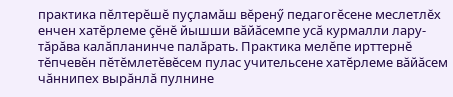практика пĕлтерĕшĕ пуçламăш вĕренӳ педагогĕсене меслетлĕх енчен хатĕрлеме çĕнĕ йышши вăйăсемпе усă курмалли лару-тăрăва калăпланинче палăрать. Практика мелĕпе ирттернĕ тĕпчевĕн пĕтĕмлетĕвĕсем пулас учительсене хатĕрлеме вăйăсем чăннипех вырăнлă пулнине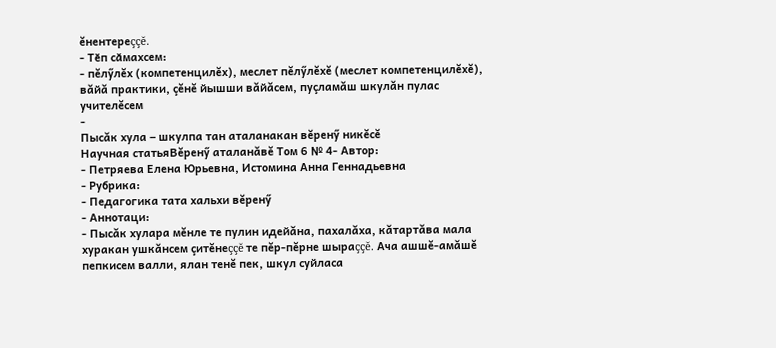ĕнентереççĕ.
- Тӗп сӑмахсем:
- пĕлӳлĕх (компетенцилĕх), меслет пĕлӳлĕхĕ (меслет компетенцилĕхĕ), вăйă практики, çĕнĕ йышши вăйăсем, пуçламăш шкулăн пулас учителĕсем
-
Пысăк хула ‒ шкулпа тан аталанакан вĕренӳ никĕсĕ
Научная статьяВĕренӳ аталанăвĕ Том 6 № 4- Автор:
- Петряева Елена Юрьевна, Истомина Анна Геннадьевна
- Рубрика:
- Педагогика тата хальхи вĕренӳ
- Аннотаци:
- Пысăк хулара мĕнле те пулин идейăна, пахалăха, кăтартăва мала хуракан ушкăнсем çитĕнеççĕ те пĕр-пĕрне шыраççĕ. Ача ашшĕ-амăшĕ пепкисем валли, ялан тенĕ пек, шкул суйласа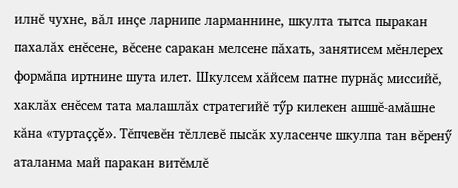илнĕ чухне, вăл инçе ларнипе ларманнине, шкулта тытса пыракан пахалăх енĕсене, вĕсене саракан мелсене пăхать, занятисем мĕнлерех формăпа иртнине шута илет. Шкулсем хăйсем патне пурнăç миссийĕ, хаклăх енĕсем тата малашлăх стратегийĕ тӳр килекен ашшĕ-амăшне кăна «туртаççĕ». Тĕпчевĕн тĕллевĕ пысăк хуласенче шкулпа тан вĕренӳ аталанма май паракан витĕмлĕ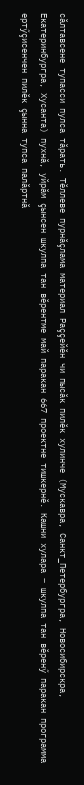сăлтавсене тупасси пулса тăрать. Тĕллеве пурнăçлама материал Раççейĕн чи пысăк пилĕк хулинче (Мускавра, Санкт_Петербургра, Новосибирскра, Екатеринбургра, Хусанта) пухнă, уйрăм çынсен шкулпа тан вĕрентме май паракан 667 проектне тишкернĕ. Кашни хулара ‒ шкулпа тан вĕренӳ паракан программа ертӳçисенчен пилĕк çынна тупса палăртнă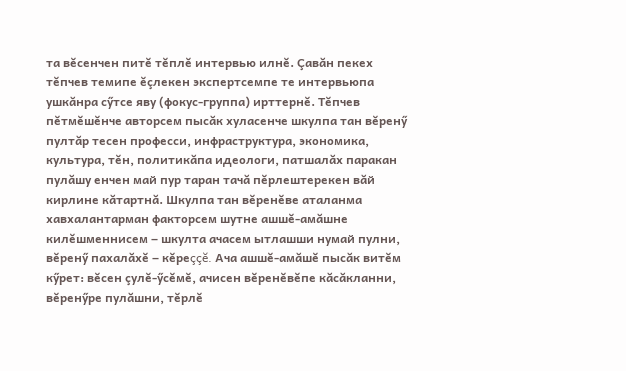та вĕсенчен питĕ тĕплĕ интервью илнĕ. Çавăн пекех тĕпчев темипе ĕçлекен экспертсемпе те интервьюпа ушкăнра сӳтсе яву (фокус-группа) ирттернĕ. Тĕпчев пĕтмĕшĕнче авторсем пысăк хуласенче шкулпа тан вĕренӳ пултăр тесен професси, инфраструктура, экономика, культура, тĕн, политикăпа идеологи, патшалăх паракан пулăшу енчен май пур таран тачă пĕрлештерекен вăй кирлине кăтартнă. Шкулпа тан вĕренĕве аталанма хавхалантарман факторсем шутне ашшĕ-амăшне килĕшменнисем ‒ шкулта ачасем ытлашши нумай пулни, вĕренӳ пахалăхĕ ‒ кĕреççĕ. Ача ашшĕ-амăшĕ пысăк витĕм кӳрет: вĕсен çулĕ-ӳсĕмĕ, ачисен вĕренĕвĕпе кăсăкланни, вĕренӳре пулăшни, тĕрлĕ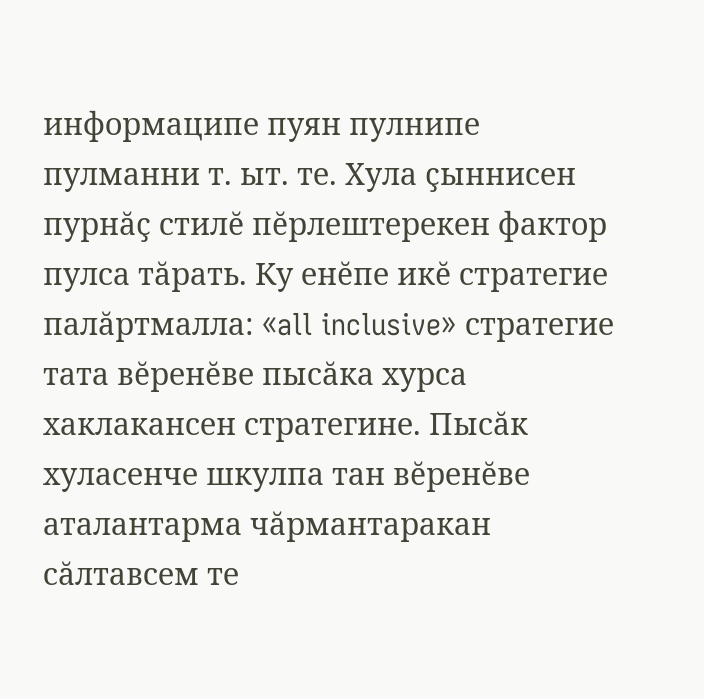информаципе пуян пулнипе пулманни т. ыт. те. Хула çыннисен пурнăç стилĕ пĕрлештерекен фактор пулса тăрать. Ку енĕпе икĕ стратегие палăртмалла: «all inclusive» стратегие тата вĕренĕве пысăка хурса хаклакансен стратегине. Пысăк хуласенче шкулпа тан вĕренĕве аталантарма чăрмантаракан сăлтавсем те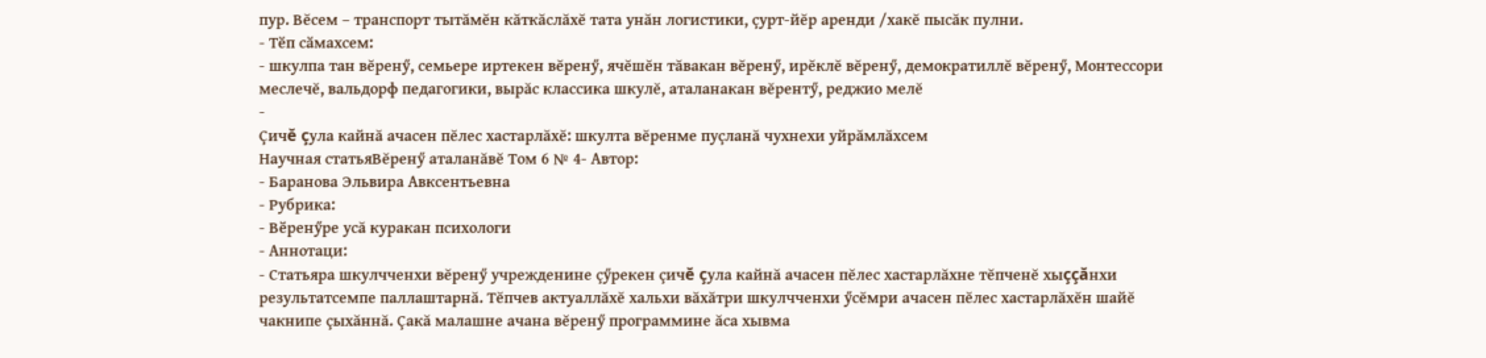пур. Вĕсем ‒ транспорт тытăмĕн кăткăслăхĕ тата унăн логистики, çурт-йĕр аренди /хакĕ пысăк пулни.
- Тӗп сӑмахсем:
- шкулпа тан вĕренӳ, семьере иртекен вĕренӳ, ячĕшĕн тăвакан вĕренӳ, ирĕклĕ вĕренӳ, демократиллĕ вĕренӳ, Монтессори меслечĕ, вальдорф педагогики, вырăс классика шкулĕ, аталанакан вĕрентӳ, реджио мелĕ
-
Çичĕ çула кайнă ачасен пĕлес хастарлăхĕ: шкулта вĕренме пуçланă чухнехи уйрăмлăхсем
Научная статьяВĕренӳ аталанăвĕ Том 6 № 4- Автор:
- Баранова Эльвира Авксентьевна
- Рубрика:
- Вӗренӳре усă куракан психологи
- Аннотаци:
- Статьяра шкулчченхи вĕренӳ учрежденине çӳрекен çичĕ çула кайнă ачасен пĕлес хастарлăхне тĕпченĕ хыççăнхи результатсемпе паллаштарнă. Тĕпчев актуаллăхĕ хальхи вăхăтри шкулчченхи ӳсĕмри ачасен пĕлес хастарлăхĕн шайĕ чакнипе çыхăннă. Çакă малашне ачана вĕренӳ программине ăса хывма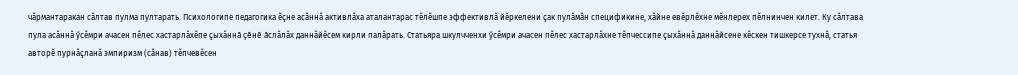чăрмантаракан сăлтав пулма пултарать. Психологипе педагогика ĕçне асăннă активлăха аталантарас тĕлĕшпе эффективлă йĕркелени çак пулăмăн спецификине, хăйне евĕрлĕхне мĕнлерех пĕлнинчен килет. Ку сăлтава пула асăннă ӳсĕмри ачасен пĕлес хастарлăхĕпе çыхăннă çĕнĕ ăслăлăх даннăйĕсем кирли палăрать. Статьяра шкулчченхи ӳсĕмри ачасен пĕлес хастарлăхне тĕпчессипе çыхăннă даннăйсене кĕскен тишкерсе тухнă, статья авторĕ пурнăçланă эмпиризм (сăнав) тĕпчевĕсен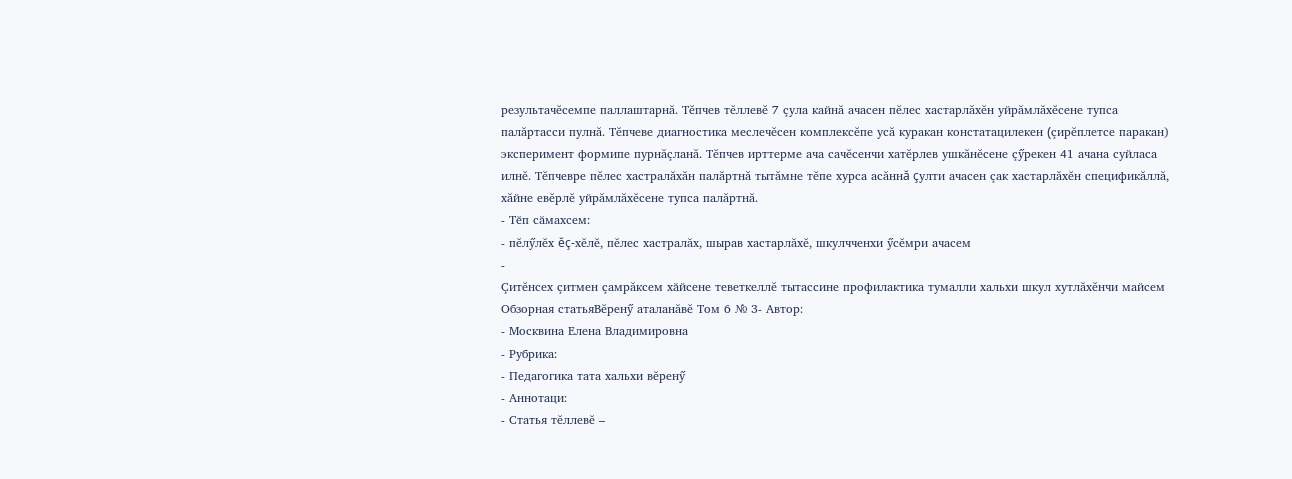результачĕсемпе паллаштарнă. Тĕпчев тĕллевĕ 7 çула кайнă ачасен пĕлес хастарлăхĕн уйрăмлăхĕсене тупса палăртасси пулнă. Тĕпчеве диагностика меслечĕсен комплексĕпе усă куракан констатацилекен (çирĕплетсе паракан) эксперимент формипе пурнăçланă. Тĕпчев ирттерме ача сачĕсенчи хатĕрлев ушкăнĕсене çӳрекен 41 ачана суйласа илнĕ. Тĕпчевре пĕлес хастралăхăн палăртнă тытăмне тĕпе хурса асăннă çулти ачасен çак хастарлăхĕн спецификăллă, хăйне евĕрлĕ уйрăмлăхĕсене тупса палăртнă.
- Тӗп сӑмахсем:
- пĕлӳлĕх ĕç-хĕлĕ, пĕлес хастралăх, шырав хастарлăхĕ, шкулчченхи ӳсĕмри ачасем
-
Çитĕнсех çитмен çамрăксем хӑйсене теветкеллĕ тытассине профилактика тумалли хальхи шкул хутлăхĕнчи майсем
Обзорная статьяВĕренӳ аталанăвĕ Том 6 № 3- Автор:
- Москвина Елена Владимировна
- Рубрика:
- Педагогика тата хальхи вĕренӳ
- Аннотаци:
- Статья тĕллевĕ –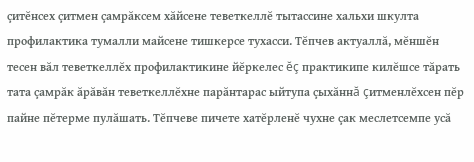çитĕнсех çитмен çамрăксем хăйсене теветкеллĕ тытассине хальхи шкулта профилактика тумалли майсене тишкерсе тухасси. Тĕпчев актуаллă, мĕншĕн тесен вăл теветкеллĕх профилактикине йĕркелес ĕç практикипе килĕшсе тăрать тата çамрăк ăрăвăн теветкеллĕхне парăнтарас ыйтупа çыхăннă çитменлĕхсен пĕр пайне пĕтерме пулăшать. Тĕпчеве пичете хатĕрленĕ чухне çак меслетсемпе усă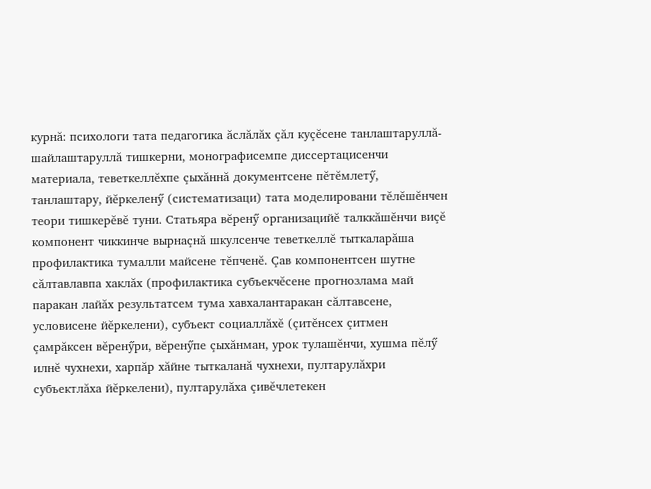курнă: психологи тата педагогика ăслăлăх çăл куçĕсене танлаштаруллă-шайлаштаруллă тишкерни, монографисемпе диссертацисенчи материала, теветкеллĕхпе çыхăннă документсене пĕтĕмлетӳ, танлаштару, йĕркеленӳ (систематизаци) тата моделировани тĕлĕшĕнчен теори тишкерĕвĕ туни. Статьяра вĕренӳ организацийĕ талккăшĕнчи виçĕ компонент чиккинче вырнаçнă шкулсенче теветкеллĕ тыткаларăша профилактика тумалли майсене тĕпченĕ. Çав компонентсен шутне сăлтавлавпа хаклăх (профилактика субъекчĕсене прогнозлама май паракан лайăх результатсем тума хавхалантаракан сăлтавсене, условисене йĕркелени), субъект социаллăхĕ (çитĕнсех çитмен çамрăксен вĕренӳри, вĕренӳпе çыхăнман, урок тулашĕнчи, хушма пĕлӳ илнĕ чухнехи, харпăр хăйне тыткаланă чухнехи, пултарулăхри субъектлăха йĕркелени), пултарулăха çивĕчлетекен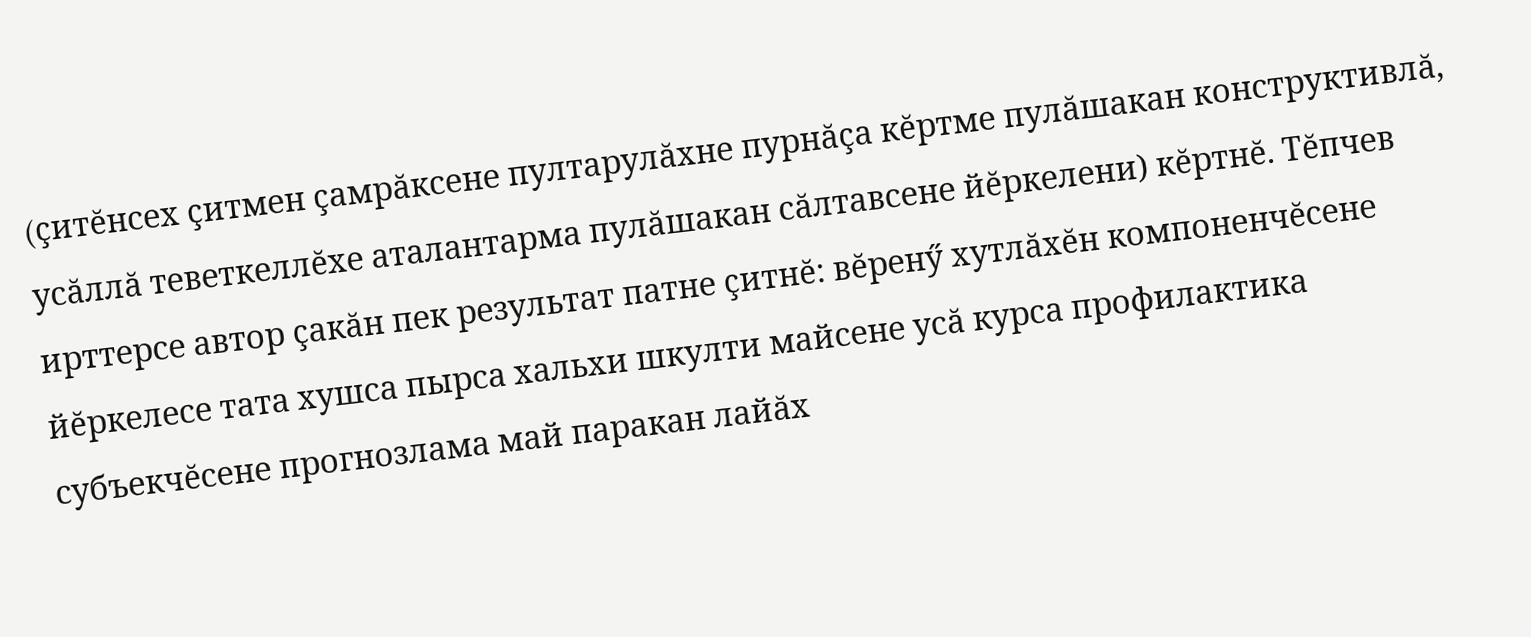(çитĕнсех çитмен çамрăксене пултарулăхне пурнăçа кĕртме пулăшакан конструктивлă, усăллă теветкеллĕхе аталантарма пулăшакан сăлтавсене йĕркелени) кĕртнĕ. Тĕпчев ирттерсе автор çакăн пек результат патне çитнĕ: вĕренӳ хутлăхĕн компоненчĕсене йĕркелесе тата хушса пырса хальхи шкулти майсене усă курса профилактика субъекчĕсене прогнозлама май паракан лайăх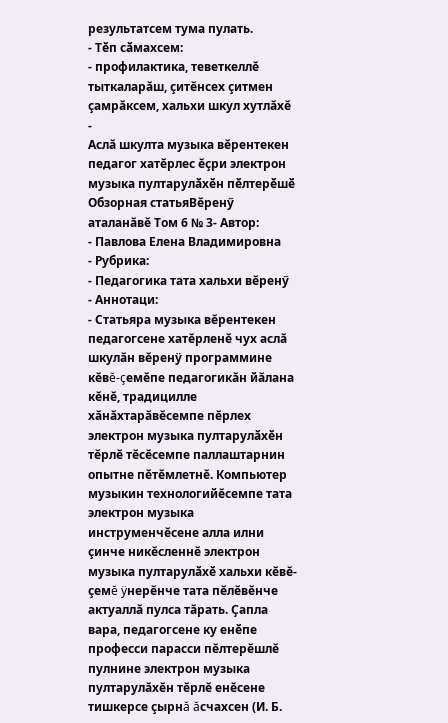результатсем тума пулать.
- Тӗп сӑмахсем:
- профилактика, теветкеллĕ тыткаларăш, çитĕнсех çитмен çамрăксем, хальхи шкул хутлăхĕ
-
Аслă шкулта музыка вĕрентекен педагог хатĕрлес ĕçри электрон музыка пултарулӑхӗн пӗлтерӗшӗ
Обзорная статьяВĕренӳ аталанăвĕ Том 6 № 3- Автор:
- Павлова Елена Владимировна
- Рубрика:
- Педагогика тата хальхи вĕренӳ
- Аннотаци:
- Статьяра музыка вĕрентекен педагогсене хатĕрленĕ чух аслă шкулăн вĕренÿ программине кĕвĕ-çемĕпе педагогикăн йăлана кĕнĕ, традицилле хăнăхтарăвĕсемпе пĕрлех электрон музыка пултарулӑхӗн тĕрлĕ тĕсĕсемпе паллаштарнин опытне пĕтĕмлетнĕ. Компьютер музыкин технологийĕсемпе тата электрон музыка инструменчĕсене алла илни çинче никĕсленнĕ электрон музыка пултарулӑхӗ хальхи кĕвĕ-çемĕ ÿнерĕнче тата пĕлĕвĕнче актуаллă пулса тăрать. Ҫапла вара, педагогсене ку енӗпе професси парасси пĕлтерĕшлĕ пулнине электрон музыка пултарулăхĕн тĕрлĕ енĕсене тишкерсе çырнă ăсчахсен (И. Б.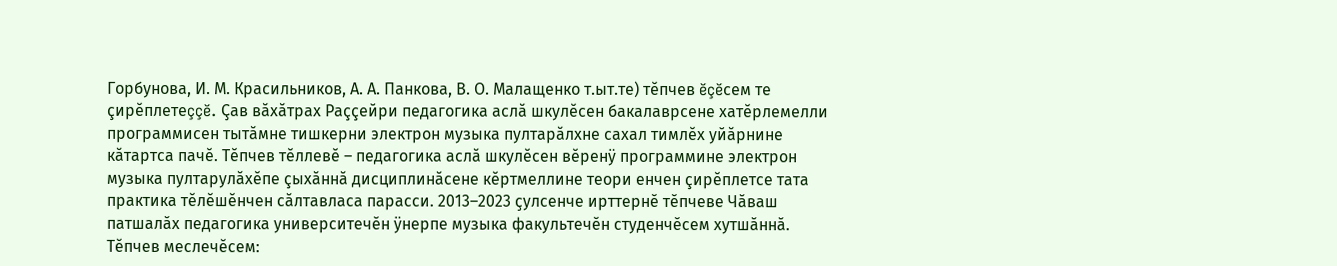Горбунова, И. М. Красильников, А. А. Панкова, В. О. Малащенко т.ыт.те) тĕпчев ĕçĕсем те çирĕплетеççĕ. Çав вăхăтрах Раççейри педагогика аслă шкулĕсен бакалаврсене хатĕрлемелли программисен тытăмне тишкерни электрон музыка пултарăлхне сахал тимлĕх уйăрнине кăтартса пачĕ. Тĕпчев тĕллевĕ – педагогика аслă шкулĕсен вĕренÿ программине электрон музыка пултарулăхĕпе çыхăннă дисциплинăсене кĕртмеллине теори енчен çирĕплетсе тата практика тĕлĕшĕнчен сăлтавласа парасси. 2013–2023 ҫулсенче ирттернӗ тӗпчеве Чӑваш патшалӑх педагогика университечӗн ÿнерпе музыка факультечӗн студенчӗсем хутшӑннӑ. Тĕпчев меслечĕсем: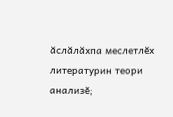ăслăлăхпа меслетлĕх литературин теори анализӗ;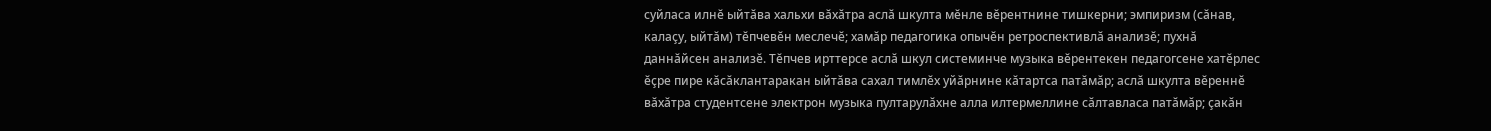суйласа илнĕ ыйтăва хальхи вăхăтра аслă шкулта мĕнле вĕрентнине тишкерни; эмпиризм (сăнав, калаçу, ыйтăм) тĕпчевĕн меслечĕ; хамăр педагогика опычĕн ретроспективлă анализĕ; пухнă даннăйсен анализĕ. Тĕпчев ирттерсе аслă шкул системинче музыка вĕрентекен педагогсене хатĕрлес ĕçре пире кăсăклантаракан ыйтăва сахал тимлĕх уйăрнине кăтартса патăмăр; аслă шкулта вĕреннĕ вăхăтра студентсене электрон музыка пултарулăхне алла илтермеллине сăлтавласа патăмăр; çакăн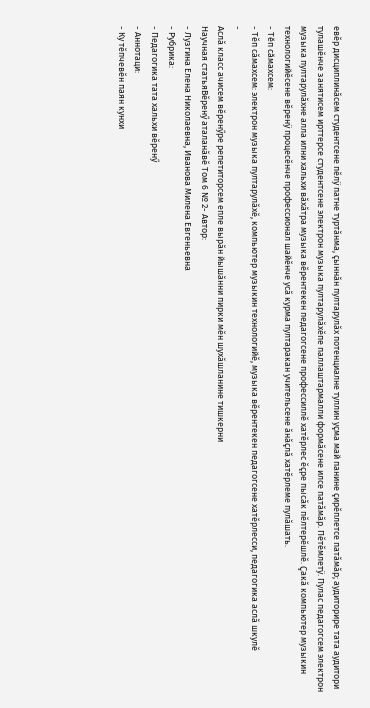евĕр дисциплинăсем студентсене пĕлÿ патне туртăнма, çыннăн пултарулăх потенциалне туллин уçма май панине çирĕплетсе патăмăр; аудиторире тата аудитори тулашĕнче занятисем ирттерсе студентсене электрон музыка пултарулăхĕпе паллаштармалли формăсене илсе патăмăр. Пĕтĕмлетÿ. Пулас педагогсем электрон музыка пултарулăхне алла илни хальхи вăхăтра музыка вĕрентекен педагогсене профессиллĕ хатĕрлес ĕçре пысăк пĕлтерĕшлĕ. Çакă компьютер музыкин технологийĕсене вĕренÿ процесĕнче профессионал шайĕнче усă курма пултаракан учительсене ăнăçлă хатĕрлеме пулăшать.
- Тӗп сӑмахсем:
- Тĕп сăмахсем: электрон музыка пултарулăхĕ, компьютер музыкин технологийĕ, музыка вĕрентекен педагогсене хатĕрлесси, педагогика аслă шкулĕ
-
Аслă класс ачисем вĕренӳре репетиторсем епле вырăн йышăнни пирки мĕн шухăшланине тишкерни
Научная статьяВĕренӳ аталанăвĕ Том 6 № 2- Автор:
- Лузгина Елена Николаевна, Иванова Милена Евгеньевна
- Рубрика:
- Педагогика тата хальхи вĕренӳ
- Аннотаци:
- Ку тĕпчевĕн паян кунхи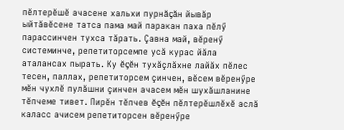пĕлтерĕшĕ ачасене хальхи пурнăçăн йывăр ыйтăвĕсене татса пама май паракан паха пĕлӳ парассинчен тухса тăрать. Çавна май, вĕренӳ системинче, репетиторсемпе усă курас йăла аталансах пырать. Ку ĕçĕн тухăçлăхне лайăх пĕлес тесен, паллах, репетиторсем çинчен, вĕсем вĕренӳре мĕн чухлĕ пулăшни çинчен ачасем мĕн шухăшланине тĕпчеме тивет. Пирĕн тĕпчев ĕçĕн пĕлтерĕшлĕхĕ аслă каласс ачисем репетиторсен вĕренӳре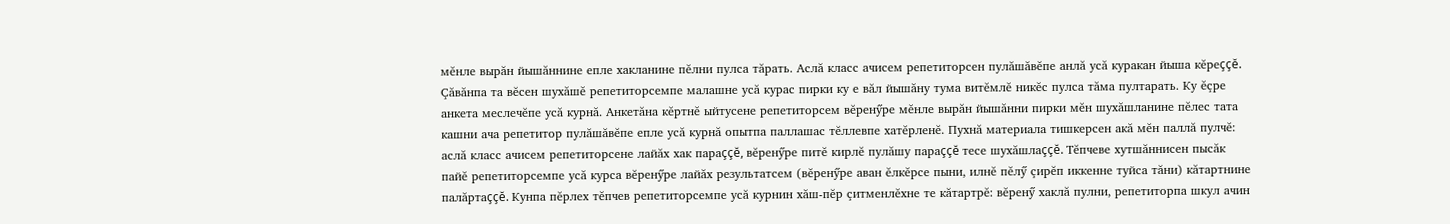мĕнле вырăн йышăннине епле хакланине пĕлни пулса тăрать. Аслă класс ачисем репетиторсен пулăшăвĕпе анлă усă куракан йыша кĕреççĕ. Çăвăнпа та вĕсен шухăшĕ репетиторсемпе малашне усă курас пирки ку е вăл йышăну тума витĕмлĕ никĕс пулса тăма пултарать. Ку ĕçре анкета меслечĕпе усă курнă. Анкетăна кĕртнĕ ыйтусене репетиторсем вĕренӳре мĕнле вырăн йышăнни пирки мĕн шухăшланине пĕлес тата кашни ача репетитор пулăшăвĕпе епле усă курнă опытпа паллашас тĕллевпе хатĕрленĕ. Пухнă материала тишкерсен акă мĕн паллă пулчĕ: аслă класс ачисем репетиторсене лайăх хак параççĕ, вĕренӳре питĕ кирлĕ пулăшу параççĕ тесе шухăшлаççĕ. Тĕпчеве хутшăннисен пысăк пайĕ репетиторсемпе усă курса вĕренӳре лайăх результатсем (вĕренӳре аван ĕлкĕрсе пыни, илнĕ пĕлӳ çирĕп иккенне туйса тăни) кăтартнине палăртаççĕ. Кунпа пĕрлех тĕпчев репетиторсемпе усă курнин хăш-пĕр çитменлĕхне те кăтартрĕ: вĕренӳ хаклă пулни, репетиторпа шкул ачин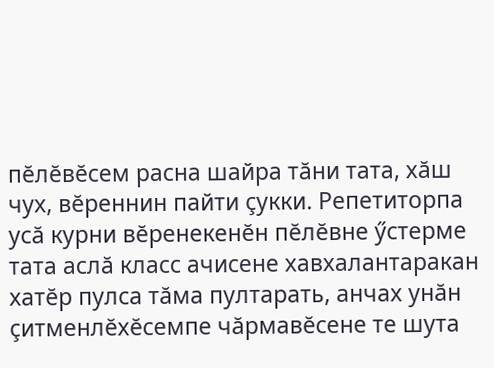пĕлĕвĕсем расна шайра тăни тата, хăш чух, вĕреннин пайти çукки. Репетиторпа усă курни вĕренекенĕн пĕлĕвне ӳстерме тата аслă класс ачисене хавхалантаракан хатĕр пулса тăма пултарать, анчах унăн çитменлĕхĕсемпе чăрмавĕсене те шута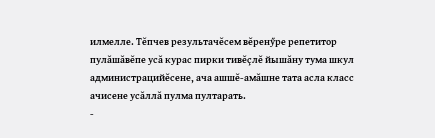илмелле. Тĕпчев результачĕсем вĕренӳре репетитор пулăшăвĕпе усă курас пирки тивĕçлĕ йышăну тума шкул администрацийĕсене, ача ашшĕ-амăшне тата асла класс ачисене усăллă пулма пултарать.
-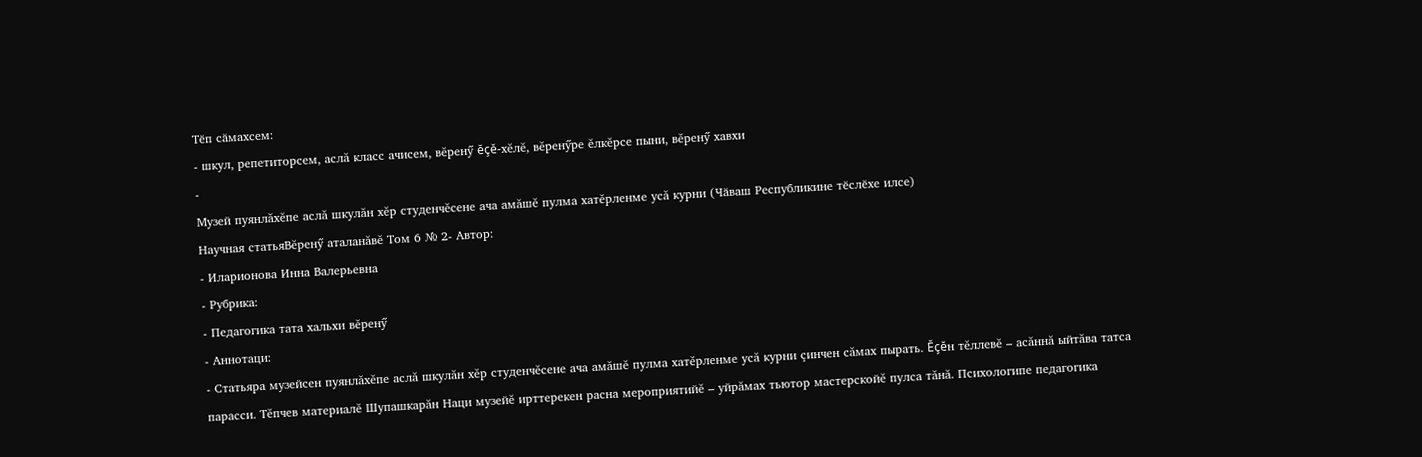Тӗп сӑмахсем:
- шкул, репетиторсем, аслă класс ачисем, вĕренӳ ĕçĕ-хĕлĕ, вĕренӳре ĕлкĕрсе пыни, вĕренӳ хавхи
-
Музей пуянлăхĕпе аслă шкулăн хĕр студенчĕсене ача амăшĕ пулма хатĕрленме усă курни (Чӑваш Республикине тӗслӗхе илсе)
Научная статьяВĕренӳ аталанăвĕ Том 6 № 2- Автор:
- Иларионова Инна Валерьевна
- Рубрика:
- Педагогика тата хальхи вĕренӳ
- Аннотаци:
- Статьяра музейсен пуянлăхĕпе аслă шкулăн хĕр студенчĕсене ача амăшĕ пулма хатĕрленме усă курни çинчен сăмах пырать. Ĕçĕн тĕллевĕ – асăннă ыйтăва татса парасси. Тĕпчев материалĕ Шупашкарăн Наци музейĕ ирттерекен расна мероприятийĕ – уйрăмах тьютор мастерскойĕ пулса тăнă. Психологипе педагогика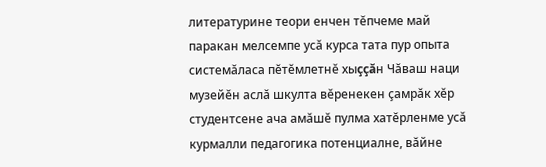литературине теори енчен тĕпчеме май паракан мелсемпе усă курса тата пур опыта системăласа пĕтĕмлетнĕ хыççăн Чăваш наци музейĕн аслă шкулта вĕренекен çамрăк хĕр студентсене ача амăшĕ пулма хатĕрленме усă курмалли педагогика потенциалне, вăйне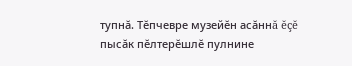тупнă. Тĕпчевре музейĕн асăннă ĕçĕ пысăк пĕлтерĕшлĕ пулнине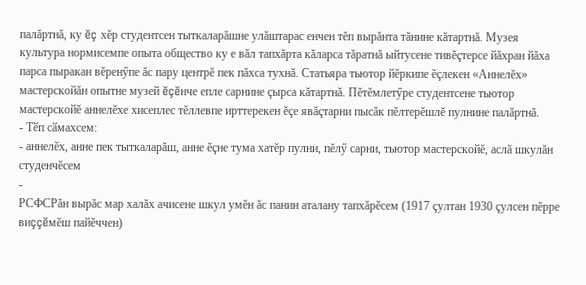палăртнă, ку ĕç хĕр студентсен тыткаларăшне улăштарас енчен тĕп вырăнта тăнине кăтартнă. Музея культура нормисемпе опыта общество ку е вăл тапхăрта кăларса тăратнă ыйтусене тивĕçтерсе йăхран йăха парса пыракан вĕренӳпе ăс пару центрĕ пек пăхса тухнă. Статьяра тьютор йĕркипе ĕçлекен «Аннелĕх» мастерскойăн опытне музей ĕçĕнче епле сарнине çырса кăтартнă. Пĕтĕмлетӳре студентсене тьютор мастерскойĕ аннелĕхе хисеплес тĕллевпе ирттерекен ĕçе явăçтарни пысăк пĕлтерĕшлĕ пулнине палăртнă.
- Тӗп сӑмахсем:
- аннелĕх, анне пек тыткаларăш, анне ĕçне тума хатĕр пулни, пĕлӳ сарни, тьютор мастерскойĕ, аслă шкулăн студенчĕсем
-
РСФСРăн вырăс мар халăх ачисене шкул умĕн ăс панин аталану тапхăрĕсем (1917 çултан 1930 çулсен пĕрре виççĕмĕш пайĕччен)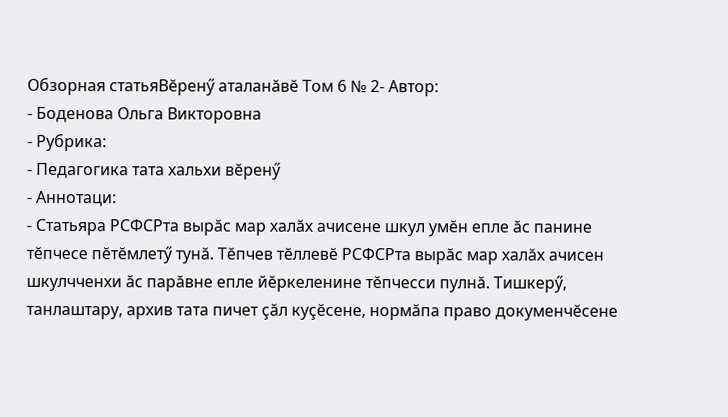Обзорная статьяВĕренӳ аталанăвĕ Том 6 № 2- Автор:
- Боденова Ольга Викторовна
- Рубрика:
- Педагогика тата хальхи вĕренӳ
- Аннотаци:
- Статьяра РСФСРта вырăс мар халăх ачисене шкул умĕн епле ăс панине тĕпчесе пĕтĕмлетӳ тунă. Тĕпчев тĕллевĕ РСФСРта вырăс мар халăх ачисен шкулчченхи ăс парăвне епле йĕркеленине тĕпчесси пулнă. Тишкерӳ, танлаштару, архив тата пичет çăл куçĕсене, нормăпа право докуменчĕсене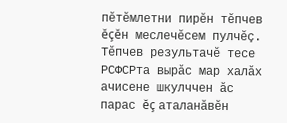пĕтĕмлетни пирĕн тĕпчев ĕçĕн меслечĕсем пулчĕç. Тĕпчев результачĕ тесе РСФСРта вырăс мар халăх ачисене шкулччен ăс парас ĕç аталанăвĕн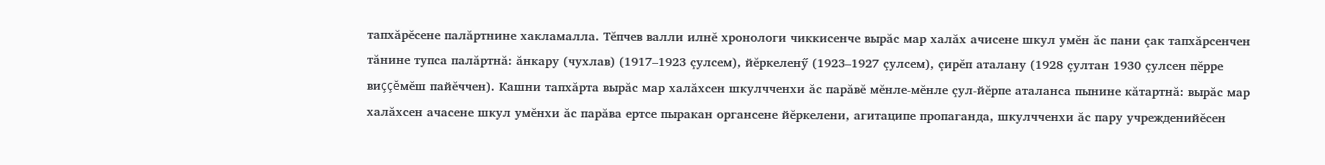тапхăрĕсене палăртнине хакламалла. Тĕпчев валли илнĕ хронологи чиккисенче вырăс мар халăх ачисене шкул умĕн ăс пани çак тапхăрсенчен тăнине тупса палăртнă: ăнкару (чухлав) (1917–1923 çулсем), йĕркеленӳ (1923–1927 çулсем), çирĕп аталану (1928 çултан 1930 çулсен пĕрре виççĕмĕш пайĕччен). Кашни тапхăрта вырăс мар халăхсен шкулчченхи ăс парăвĕ мĕнле-мĕнле çул-йĕрпе аталанса пынине кăтартнă: вырăс мар халăхсен ачасене шкул умĕнхи ăс парăва ертсе пыракан органсене йĕркелени, агитаципе пропаганда, шкулчченхи ăс пару учрежденийĕсен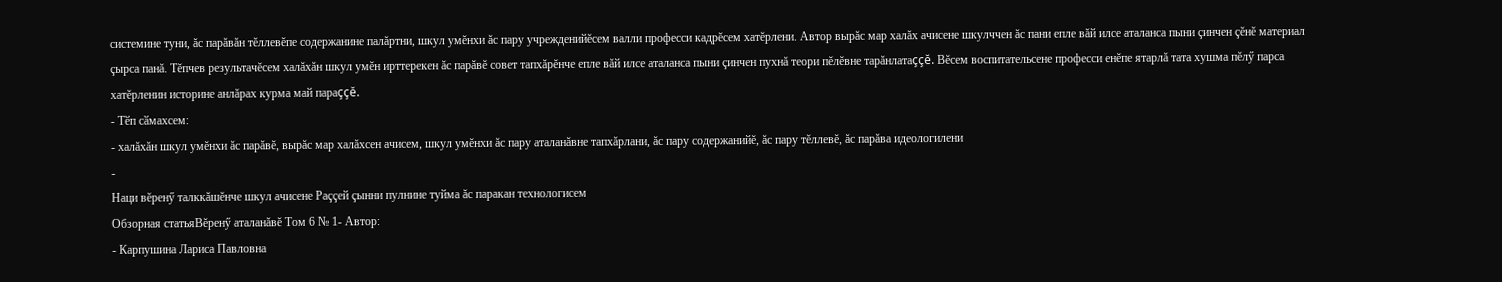системине туни, ăс парăвăн тĕллевĕпе содержанине палăртни, шкул умĕнхи ăс пару учрежденийĕсем валли професси кадрĕсем хатĕрлени. Автор вырăс мар халăх ачисене шкулччен ăс пани епле вăй илсе аталанса пыни çинчен çĕнĕ материал çырса панă. Тĕпчев результачĕсем халăхăн шкул умĕн ирттерекен ăс парăвĕ совет тапхăрĕнче епле вăй илсе аталанса пыни çинчен пухнă теори пĕлĕвне тарăнлатаççĕ. Вĕсем воспитательсене професси енĕпе ятарлă тата хушма пĕлӳ парса хатĕрленин историне анлăрах курма май параççĕ.
- Тӗп сӑмахсем:
- халăхăн шкул умĕнхи ăс парăвĕ, вырăс мар халăхсен ачисем, шкул умĕнхи ăс пару аталанăвне тапхăрлани, ăс пару содержанийĕ, ăс пару тĕллевĕ, ăс парăва идеологилени
-
Наци вĕренӳ талккăшĕнче шкул ачисене Раççей çынни пулнине туйма ăс паракан технологисем
Обзорная статьяВĕренӳ аталанăвĕ Том 6 № 1- Автор:
- Карпушина Лариса Павловна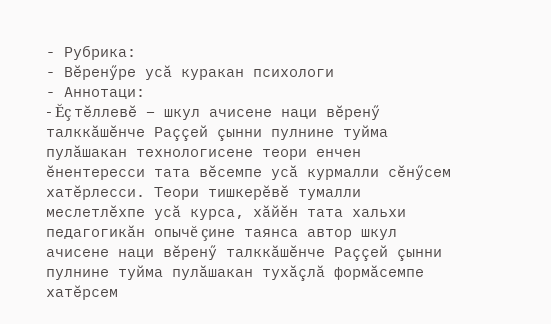- Рубрика:
- Вӗренӳре усă куракан психологи
- Аннотаци:
- Ĕç тĕллевĕ – шкул ачисене наци вĕренӳ талккăшĕнче Раççей çынни пулнине туйма пулăшакан технологисене теори енчен ĕнентересси тата вĕсемпе усă курмалли сĕнӳсем хатĕрлесси. Теори тишкерĕвĕ тумалли меслетлĕхпе усă курса, хăйĕн тата хальхи педагогикăн опычĕ çине таянса автор шкул ачисене наци вĕренӳ талккăшĕнче Раççей çынни пулнине туйма пулăшакан тухăçлă формăсемпе хатĕрсем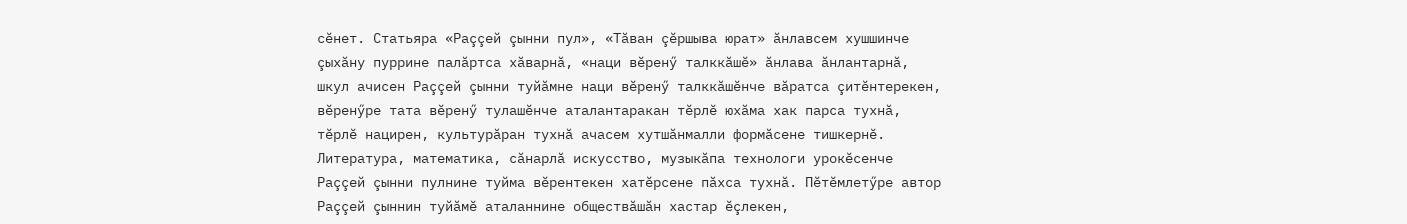сĕнет. Статьяра «Раççей çынни пул», «Тăван çĕршыва юрат» ăнлавсем хушшинче çыхăну пуррине палăртса хăварнă, «наци вĕренӳ талккăшĕ» ăнлава ăнлантарнă, шкул ачисен Раççей çынни туйăмне наци вĕренӳ талккăшĕнче вăратса çитĕнтерекен, вĕренӳре тата вĕренӳ тулашĕнче аталантаракан тĕрлĕ юхăма хак парса тухнă, тĕрлĕ нацирен, культурăран тухнă ачасем хутшăнмалли формăсене тишкернĕ. Литература, математика, сăнарлă искусство, музыкăпа технологи урокĕсенче Раççей çынни пулнине туйма вĕрентекен хатĕрсене пăхса тухнă. Пĕтĕмлетӳре автор Раççей çыннин туйăмĕ аталаннине обществăшăн хастар ĕçлекен,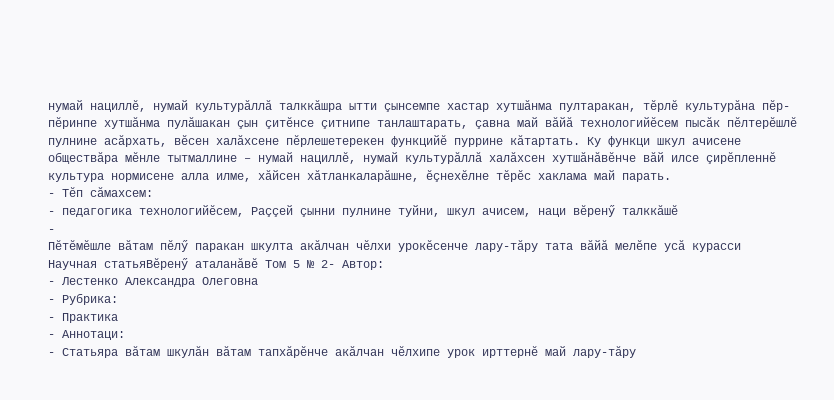нумай нациллĕ, нумай культурăллă талккăшра ытти çынсемпе хастар хутшăнма пултаракан, тĕрлĕ культурăна пĕр-пĕринпе хутшăнма пулăшакан çын çитĕнсе çитнипе танлаштарать, çавна май вăйă технологийĕсем пысăк пĕлтерĕшлĕ пулнине асăрхать, вĕсен халăхсене пĕрлешетерекен функцийĕ пуррине кăтартать. Ку функци шкул ачисене обществăра мĕнле тытмаллине ‒ нумай нациллĕ, нумай культурăллă халăхсен хутшăнăвĕнче вăй илсе çирĕпленнĕ культура нормисене алла илме, хăйсен хăтланкаларăшне, ĕçнехĕлне тĕрĕс хаклама май парать.
- Тӗп сӑмахсем:
- педагогика технологийĕсем, Раççей çынни пулнине туйни, шкул ачисем, наци вĕренӳ талккăшĕ
-
Пĕтĕмĕшле вăтам пĕлӳ паракан шкулта акăлчан чĕлхи урокĕсенче лару-тăру тата вăйă мелĕпе усă курасси
Научная статьяВĕренӳ аталанăвĕ Том 5 № 2- Автор:
- Лестенко Александра Олеговна
- Рубрика:
- Практика
- Аннотаци:
- Статьяра вăтам шкулăн вăтам тапхăрĕнче акăлчан чĕлхипе урок ирттернĕ май лару-тăру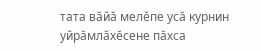тата вăйă мелĕпе усă курнин уйрăмлăхĕсене пăхса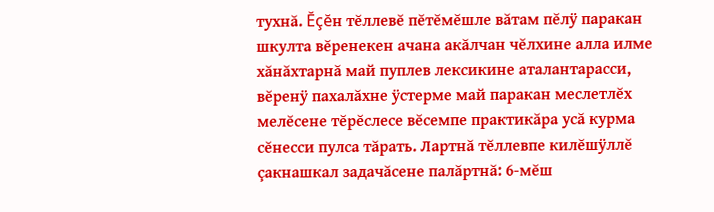тухнă. Ĕçĕн тĕллевĕ пĕтĕмĕшле вăтам пĕлÿ паракан шкулта вĕренекен ачана акăлчан чĕлхине алла илме хăнăхтарнă май пуплев лексикине аталантарасси, вĕренÿ пахалăхне ÿстерме май паракан меслетлĕх мелĕсене тĕрĕслесе вĕсемпе практикăра усă курма сĕнесси пулса тăрать. Лартнă тĕллевпе килĕшÿллĕ çакнашкал задачăсене палăртнă: 6-мĕш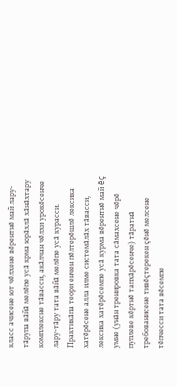класс ачисене ют чĕлхене вĕрентнĕ май лару-тăрупа вăйă мелĕпе усă крма юрăхлă хăнăхтару комплексне тăвасси, акăлчан чĕлхи урокĕсенче лару-тăру тата вăйă мелĕпе усă курасси. Практикăпа теори енчен пĕлтерĕшлĕ лексика хатĕрĕсене алла илме системăлăх тăвасси, лексика хатĕрĕсемпе усă курма вĕрентнĕ май ĕç умне (унăн тренировка тата сăмахсене чĕрĕ пуплеве кĕртнĕ тапхăрĕсенче) тăратнă требованисене тивĕçтерекен çĕнĕ мелсене тĕпчесси тата вĕсемпе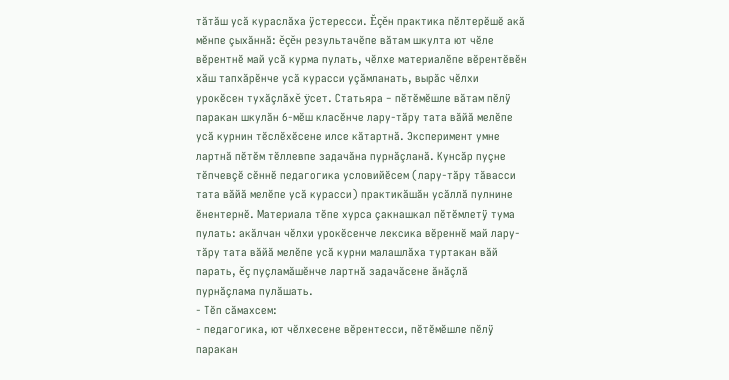тăтăш усă кураслăха ÿстересси. Ĕçĕн практика пĕлтерĕшĕ акă мĕнпе çыхăннă: ĕçĕн результачĕпе вăтам шкулта ют чĕле вĕрентнĕ май усă курма пулать, чĕлхе материалĕпе вĕрентĕвĕн хăш тапхăрĕнче усă курасси уçăмланать, вырăс чĕлхи урокĕсен тухăçлăхĕ ÿсет. Статьяра ‒ пĕтĕмĕшле вăтам пĕлÿ паракан шкулăн 6-мĕш класĕнче лару-тăру тата вăйă мелĕпе усă курнин тĕслĕхĕсене илсе кăтартнă. Эксперимент умне лартнă пĕтĕм тĕллевпе задачăна пурнăçланă. Кунсăр пуçне тĕпчевçĕ сĕннĕ педагогика условийĕсем (лару-тăру тăвасси тата вăйă мелĕпе усă курасси) практикăшăн усăллă пулнине ĕнентернĕ. Материала тĕпе хурса çакнашкал пĕтĕмлетÿ тума пулать: акăлчан чĕлхи урокĕсенче лексика вĕреннĕ май лару-тăру тата вăйă мелĕпе усă курни малашлăха туртакан вăй парать, ĕç пуçламăшĕнче лартнă задачăсене ăнăçлă пурнăçлама пулăшать.
- Тӗп сӑмахсем:
- педагогика, ют чĕлхесене вĕрентесси, пĕтĕмĕшле пĕлÿ паракан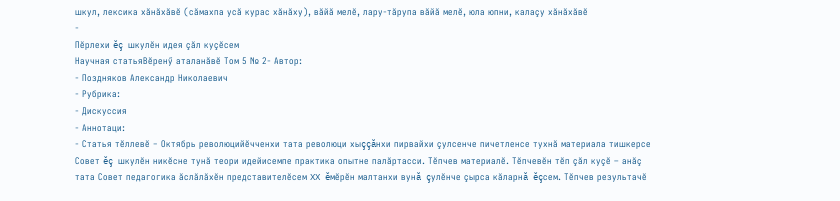шкул, лексика хăнăхăвĕ (сăмахпа усă курас хăнăху), вăйă мелĕ, лару-тăрупа вăйă мелĕ, юла юпни, калаçу хăнăхăвĕ
-
Пĕрлехи ĕç шкулĕн идея çăл куçĕсем
Научная статьяВĕренӳ аталанăвĕ Том 5 № 2- Автор:
- Поздняков Александр Николаевич
- Рубрика:
- Дискуссия
- Аннотаци:
- Статья тĕллевĕ ‒ Октябрь революцийĕчченхи тата революци хыççăнхи пирвайхи çулсенче пичетленсе тухнă материала тишкерсе Совет ĕç шкулĕн никĕсне тунă теори идейисемпе практика опытне палăртасси. Тĕпчев материалĕ. Тĕпчевĕн тĕп çăл куçĕ – анăç тата Совет педагогика ăслăлăхĕн представителĕсем XX ĕмĕрĕн малтанхи вунă çулĕнче çырса кăларнă ĕçсем. Тĕпчев результачĕ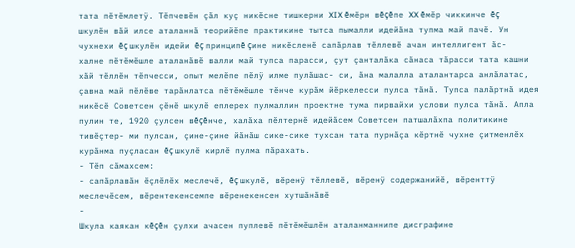тата пĕтĕмлетÿ. Тĕпчевĕн çăл куç никĕсне тишкерни XIX ĕмĕрн вĕçĕпе XX ĕмĕр чиккинче ĕç шкулĕн вăй илсе аталаннă теорийĕпе практикине тытса пымалли идейăна тупма май пачĕ. Ун чухнехи ĕç шкулĕн идейи ĕç принципĕ çине никĕсленĕ сапăрлав тĕллевĕ ачан интеллигент ăс-халне пĕтĕмĕшле аталанăвĕ валли май тупса парасси, çут çанталăка сăнаса тăрасси тата кашни хăй тĕллĕн тĕпчесси, опыт мелĕпе пĕлÿ илме пулăшас- си, ăна малалла аталантарса анлăлатас, çавна май пĕлĕве тарăнлатса пĕтĕмĕшле тĕнче курăм йĕркелесси пулса тăнă. Тупса палăртнă идея никĕсĕ Советсен çĕнĕ шкулĕ еплерех пулмаллин проектне тума пирвайхи услови пулса тăнă. Апла пулин те, 1920 çулсен вĕçĕнче, халăха пĕлтернĕ идейăсем Советсен патшалăхпа политикине тивĕçтер- ми пулсан, çине-çине йăнăш сике-сике тухсан тата пурнăçа кĕртнĕ чухне çитменлĕх курăнма пуçласан ĕç шкулĕ кирлĕ пулма пăрахать.
- Тӗп сӑмахсем:
- сапăрлавăн ĕçлĕлĕх меслечĕ, ĕç шкулĕ, вĕренÿ тĕллевĕ, вĕренÿ содержанийĕ, вĕренттÿ меслечĕсем, вĕрентекенсемпе вĕренекенсен хутшăнăвĕ
-
Шкула каякан кĕçĕн çулхи ачасен пуплевĕ пĕтĕмĕшлĕн аталанманнипе дисграфине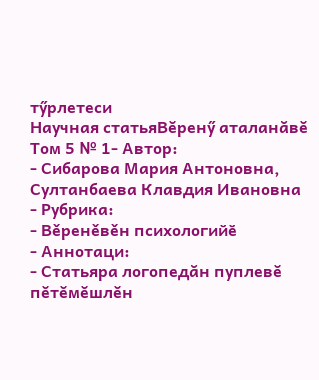тӳрлетеси
Научная статьяВĕренӳ аталанăвĕ Том 5 № 1- Автор:
- Сибарова Мария Антоновна, Султанбаева Клавдия Ивановна
- Рубрика:
- Вěренěвěн психологийӗ
- Аннотаци:
- Статьяра логопедăн пуплевĕ пĕтĕмĕшлĕн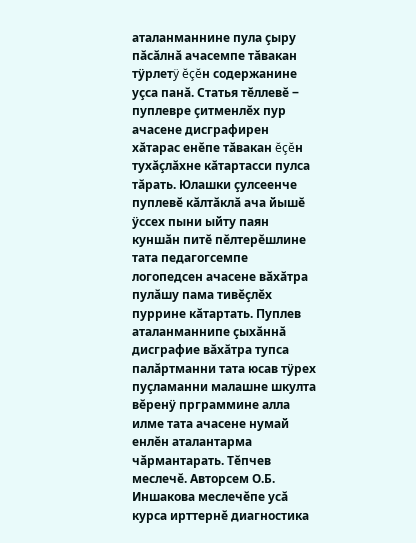аталанманнине пула çыру пăсăлнă ачасемпе тăвакан тÿрлетÿ ĕçĕн содержанине уçса панă. Статья тĕллевĕ ‒ пуплевре çитменлĕх пур ачасене дисграфирен хăтарас енĕпе тăвакан ĕçĕн тухăçлăхне кăтартасси пулса тăрать. Юлашки çулсеенче пуплевĕ кăлтăклă ача йышĕ ÿссех пыни ыйту паян куншăн питĕ пĕлтерĕшлине тата педагогсемпе логопедсен ачасене вăхăтра пулăшу пама тивĕçлĕх пуррине кăтартать. Пуплев аталанманнипе çыхăннă дисграфие вăхăтра тупса палăртманни тата юсав тÿрех пуçламанни малашне шкулта вĕренÿ прграммине алла илме тата ачасене нумай енлĕн аталантарма чăрмантарать. Тĕпчев меслечĕ. Авторсем О.Б. Иншакова меслечĕпе усă курса ирттернĕ диагностика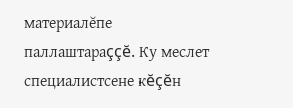материалĕпе паллаштараççĕ. Ку меслет специалистсене кĕçĕн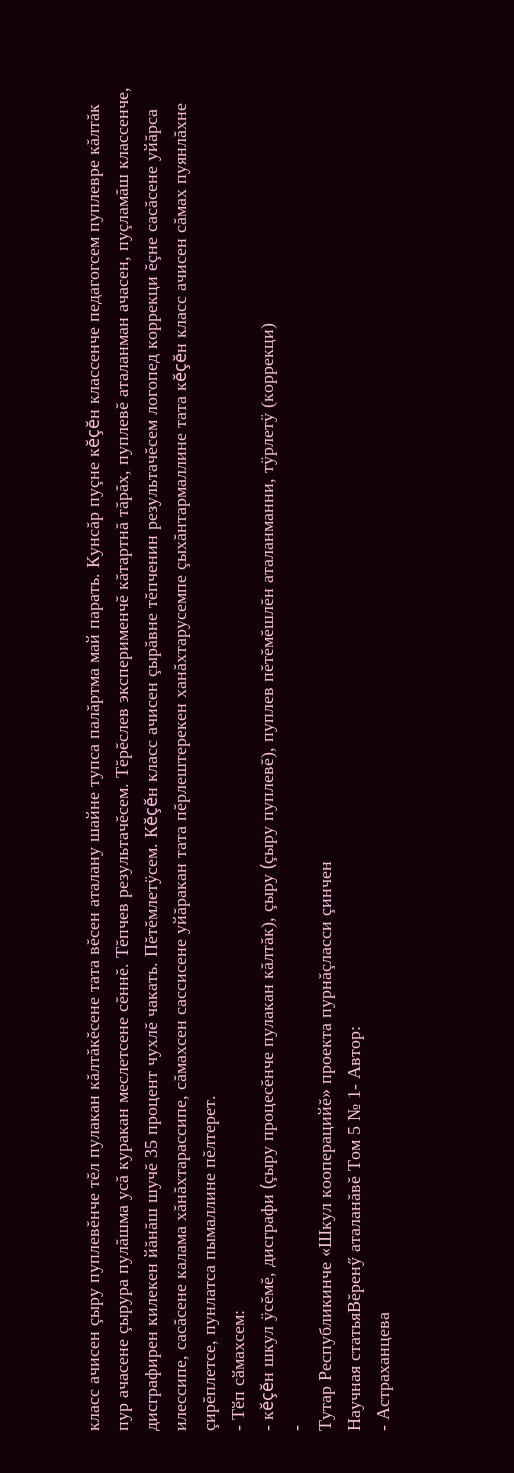класс ачисен çыру пуплевĕнче тĕл пулакан кăлтăкĕсене тата вĕсен аталану шайне тупса палăртма май парать. Кунсăр пуçне кĕçĕн классенче педагогсем пуплевре кăлтăк пур ачасене çырура пулăшма усă куракан меслетсене сĕннĕ. Тĕпчев результачĕсем. Тĕрĕслев эксперименчĕ кăтартнă тăрăх, пуплевĕ аталанман ачасен, пуçламăш классенче, дисграфирен килекен йăнăш шучĕ 35 процент чухлĕ чакать. Пĕтĕмлетÿсем. Кĕçĕн класс ачисен çырăвне тĕпченин результачĕсем логопед коррекци ĕçне сасăсене уйăрса илессипе, сасăсене калама хăнăхтарассипе, сăмахсен сассисене уйăракан тата пĕрлештерекен ханăхтарусемпе çыхăнтармаллине тата кĕçĕн класс ачисен сăмах пуянлăхне çирĕплетсе, пунлатса пымаллине пĕлтерет.
- Тӗп сӑмахсем:
- кĕçĕн шкул ÿсĕмĕ, дисграфи (çыру процесĕнче пулакан кăлтăк), çыру (çыру пуплевĕ), пуплев пĕтĕмĕшлĕн аталанманни, тÿрлетÿ (коррекци)
-
Тутар Республикинче «Шкул кооперацийĕ» проекта пурнăçласси çинчен
Научная статьяВĕренӳ аталанăвĕ Том 5 № 1- Автор:
- Астраханцева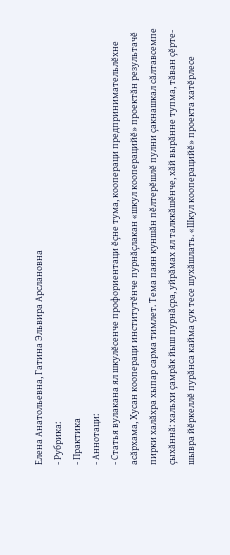Елена Анатольевна, Гатина Эльвира Арслановна
- Рубрика:
- Практика
- Аннотаци:
- Статья вулакана ял шкулĕсенче профориентаци ĕçне тума, коопераци предпринимательлĕхне асăрхама, Хусан коопераци институтĕнче пурнăçлакан «шкул кооперацийĕ» проектăн результачĕ пирки халăхра хыпар сарма тимлет. Тема паян куншăн пĕлтерĕшлĕ пулни çакнашкал сăлтавсемпе çыхăннă: хальхи çамрăк йыш пурнăçра, уйрăмах ял талккăшĕнче, хăй вырăнне тупма, тăван çĕрте-шывра йĕркеллĕ пурăнса кайма çук тесе шухăшлать. «Шкул кооперацийĕ» проекта хатĕрлесе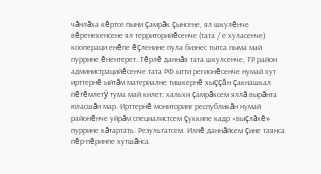чăнлăха кĕртсе пыни çамрăк çынсене, ял шкулĕнче вĕренекенсене ял территорийĕсенче (тата / е хуласенче) коопераци енĕпе ĕçленине пула бизнес тытса пыма май пуррине ĕнентерет. Тĕрлĕ даннăя тата шкулсенче, ТР район администрацийĕсенче тата РФ ытти регионĕсенче нумай хут ирттернĕ ыйтăм материалне тишкернĕ хыççăн çакнашкал пĕтĕмлетÿ тума май килет: хальхи çамрăксем яллă вырăнта юласшăн мар. Ирттернĕ мониторинг республикăн нумай районĕнче уйрăм специалистсем çуккипе кадр «выçлăхĕ» пуррине кăтартать. Результатсем. Илнĕ даннăйсем çине таянса пĕр-пĕринпе хутшăнса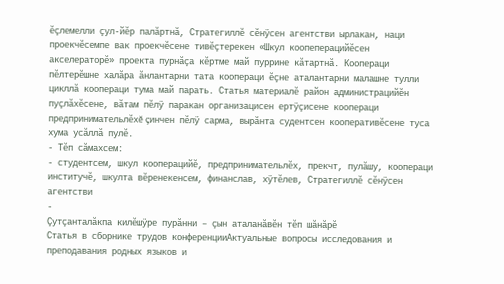ĕçлемелли çул-йĕр палăртнă, Стратегиллĕ сĕнÿсен агентстви ырлакан, наци проекчĕсемпе вак проекчĕсене тивĕçтерекен «Шкул коопеперацийĕсен акселераторĕ» проекта пурнăçа кĕртме май пуррине кăтартнă. Коопераци пĕлтерĕшне халăра ăнлантарни тата коопераци ĕçне аталантарни малашне тулли цикллă коопераци тума май парать. Статья материалĕ район администрацийĕн пуçлăхĕсене, вăтам пĕлÿ паракан организацисен ертÿçисене коопераци предпринимательлĕхĕ çинчен пĕлÿ сарма, вырăнта судентсен кооперативĕсене туса хума усăллă пулĕ.
- Тӗп сӑмахсем:
- студентсем, шкул кооперацийĕ, предпринимательлĕх, прекчт, пулăшу, коопераци институчĕ, шкулта вĕренекенсем, финанслав, хÿтĕлев, Стратегиллĕ сĕнÿсен агентстви
-
Çутçанталăкпа килĕшÿре пурăнни – çын аталанăвĕн тĕп шăнăрĕ
Статья в сборнике трудов конференцииАктуальные вопросы исследования и преподавания родных языков и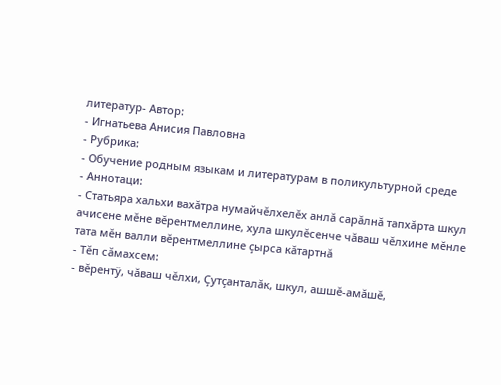литератур- Автор:
- Игнатьева Анисия Павловна
- Рубрика:
- Обучение родным языкам и литературам в поликультурной среде
- Аннотаци:
- Статьяра хальхи вахăтра нумайчĕлхелĕх анлă сарăлнă тапхăрта шкул ачисене мĕне вĕрентмеллине, хула шкулĕсенче чăваш чĕлхине мĕнле тата мĕн валли вĕрентмеллине çырса кăтартнă
- Тӗп сӑмахсем:
- вĕрентÿ, чăваш чĕлхи, Çутçанталăк, шкул, ашшĕ-амăшĕ,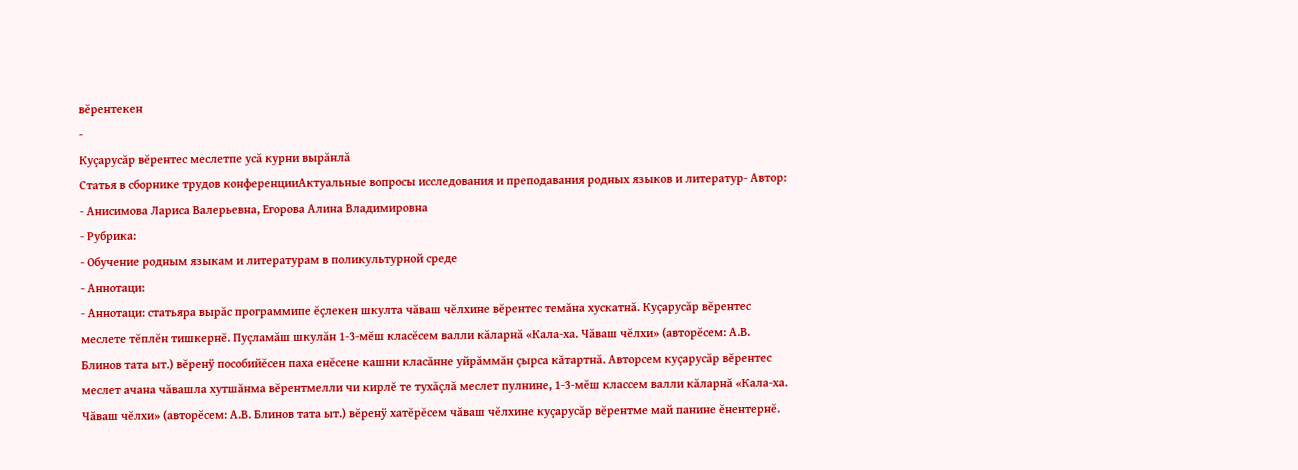вĕрентекен
-
Куçарусăр вĕрентес меслетпе усă курни вырăнлă
Статья в сборнике трудов конференцииАктуальные вопросы исследования и преподавания родных языков и литератур- Автор:
- Анисимова Лариса Валерьевна, Егорова Алина Владимировна
- Рубрика:
- Обучение родным языкам и литературам в поликультурной среде
- Аннотаци:
- Аннотаци: статьяра вырăс программипе ĕçлекен шкулта чăваш чĕлхине вĕрентес темăна хускатнă. Куçарусăр вĕрентес меслете тĕплĕн тишкернĕ. Пуçламăш шкулăн 1-3-мĕш класĕсем валли кăларнă «Кала-ха. Чăваш чĕлхи» (авторĕсем: А.В. Блинов тата ыт.) вĕренÿ пособийĕсен паха енĕсене кашни класăнне уйрăммăн çырса кăтартнă. Авторсем куçарусăр вĕрентес меслет ачана чăвашла хутшăнма вĕрентмелли чи кирлĕ те тухăçлă меслет пулнине, 1-3-мĕш классем валли кăларнă «Кала-ха. Чăваш чĕлхи» (авторĕсем: А.В. Блинов тата ыт.) вĕренÿ хатĕрĕсем чăваш чĕлхине куçарусăр вĕрентме май панине ĕнентернĕ.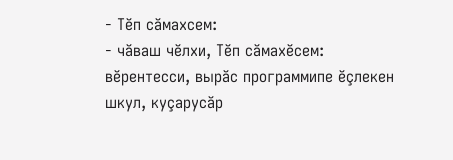- Тӗп сӑмахсем:
- чăваш чĕлхи, Тĕп сăмахĕсем: вĕрентесси, вырăс программипе ĕçлекен шкул, куçарусăр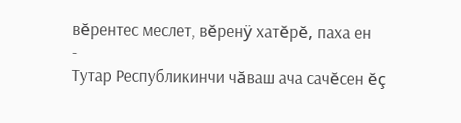вĕрентес меслет, вĕренÿ хатĕрĕ, паха ен
-
Тутар Республикинчи чăваш ача сачĕсен ĕç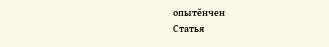опытĕнчен
Статья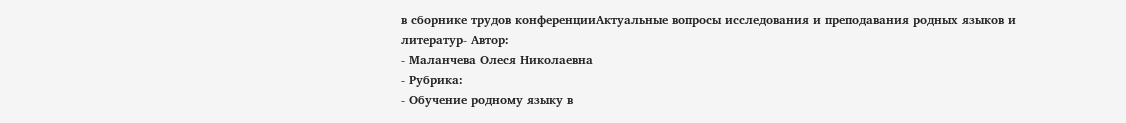в сборнике трудов конференцииАктуальные вопросы исследования и преподавания родных языков и литератур- Автор:
- Маланчева Олеся Николаевна
- Рубрика:
- Обучение родному языку в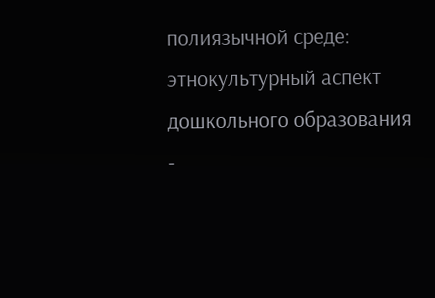полиязычной среде: этнокультурный аспект дошкольного образования
-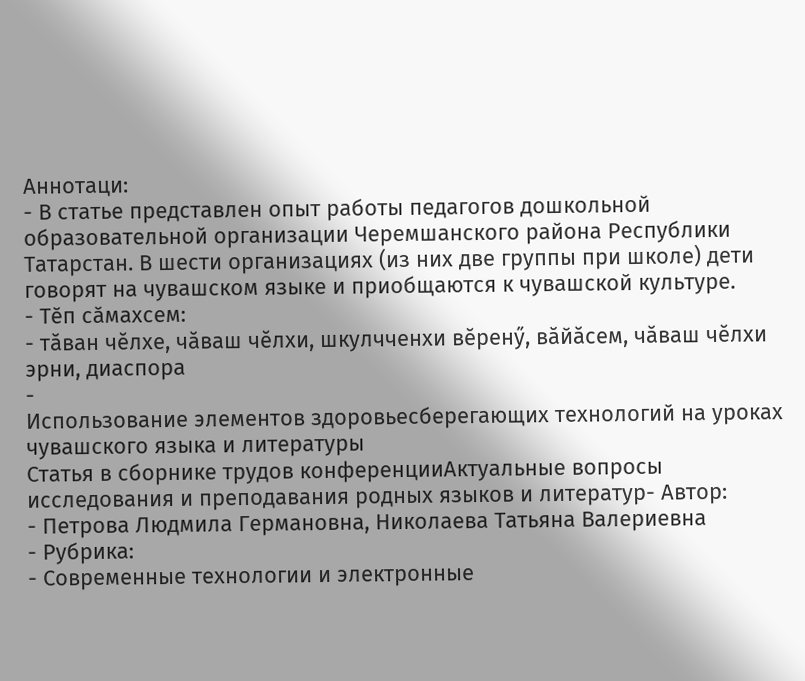Аннотаци:
- В статье представлен опыт работы педагогов дошкольной образовательной организации Черемшанского района Республики Татарстан. В шести организациях (из них две группы при школе) дети говорят на чувашском языке и приобщаются к чувашской культуре.
- Тӗп сӑмахсем:
- тăван чĕлхе, чăваш чĕлхи, шкулчченхи вĕренӳ, вăйăсем, чăваш чĕлхи эрни, диаспора
-
Использование элементов здоровьесберегающих технологий на уроках чувашского языка и литературы
Статья в сборнике трудов конференцииАктуальные вопросы исследования и преподавания родных языков и литератур- Автор:
- Петрова Людмила Германовна, Николаева Татьяна Валериевна
- Рубрика:
- Современные технологии и электронные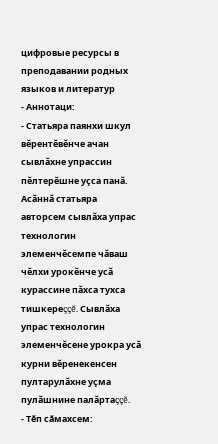цифровые ресурсы в преподавании родных языков и литератур
- Аннотаци:
- Статьяра паянхи шкул вĕрентĕвĕнче ачан сывлăхне упрассин пĕлтерĕшне уçса панă. Асăннă статьяра авторсем сывлăха упрас технологин элеменчĕсемпе чăваш чĕлхи урокĕнче усă курассине пăхса тухса тишкереççĕ. Сывлăха упрас технологин элеменчĕсене урокра усă курни вĕренекенсен пултарулăхне уçма пулăшнине палăртаççĕ.
- Тӗп сӑмахсем: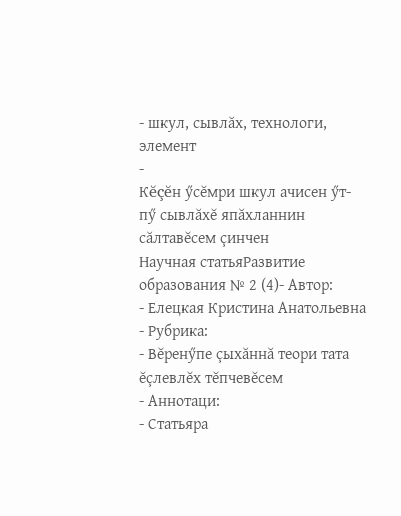- шкул, сывлăх, технологи, элемент
-
Кĕçĕн ӳсĕмри шкул ачисен ӳт-пӳ сывлăхĕ япăхланнин сăлтавĕсем çинчен
Научная статьяРазвитие образования № 2 (4)- Автор:
- Елецкая Кристина Анатольевна
- Рубрика:
- Вĕренӳпе çыхăннă теори тата ĕçлевлĕх тĕпчевĕсем
- Аннотаци:
- Статьяра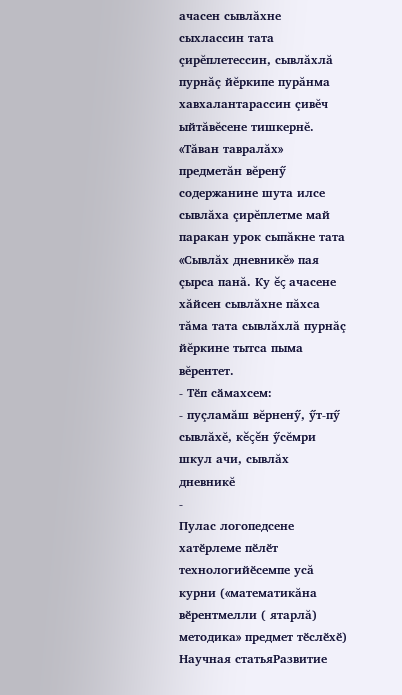ачасен сывлăхне сыхлассин тата çирĕплетессин, сывлăхлă пурнăç йĕркипе пурăнма хавхалантарассин çивĕч ыйтăвĕсене тишкернĕ. «Тăван тавралăх» предметăн вĕренӳ содержанине шута илсе сывлăха çирĕплетме май паракан урок сыпăкне тата «Сывлăх дневникĕ» пая çырса панă. Ку ĕç ачасене хăйсен сывлăхне пăхса тăма тата сывлăхлă пурнăç йĕркине тытса пыма вĕрентет.
- Тӗп сӑмахсем:
- пуçламăш вĕрненӳ, ӳт-пӳ сывлăхĕ, кĕçĕн ӳсĕмри шкул ачи, сывлăх дневникĕ
-
Пулас логопедсене хатӗрлеме пӗлӗт технологийӗсемпе усă курни («математикăна вӗрентмелли ( ятарлă) методика» предмет тӗслӗхӗ)
Научная статьяРазвитие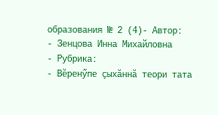образования № 2 (4)- Автор:
- Зенцова Инна Михайловна
- Рубрика:
- Вĕренӳпе çыхăннă теори тата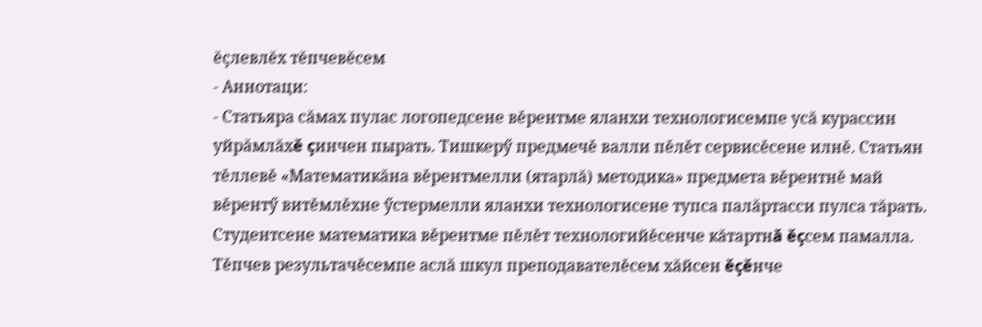ĕçлевлĕх тĕпчевĕсем
- Аннотаци:
- Статьяра сăмах пулас логопедсене вěрентме яланхи технологисемпе усă курассин уйрăмлăхě çинчен пырать. Тишкерӳ предмечě валли пěлěт сервисěсене илнě. Статьян тěллевě «Математикăна вěрентмелли (ятарлă) методика» предмета вěрентнě май вěрентӳ витěмлěхне ӳстермелли яланхи технологисене тупса палăртасси пулса тăрать. Студентсене математика вěрентме пěлěт технологийěсенче кăтартнă ěçсем памалла. Тěпчев результачěсемпе аслă шкул преподавателěсем хăйсен ěçěнче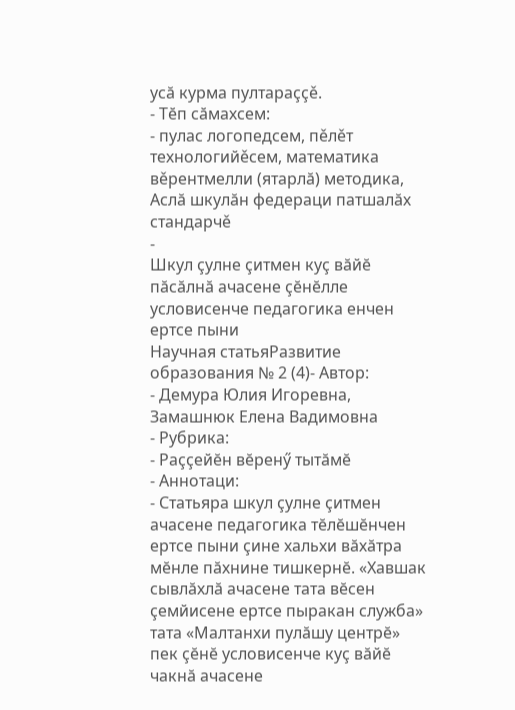усă курма пултараççě.
- Тӗп сӑмахсем:
- пулас логопедсем, пěлěт технологийěсем, математика вěрентмелли (ятарлă) методика, Аслă шкулăн федераци патшалăх стандарчě
-
Шкул çулне çитмен куç вăйĕ пăсăлнă ачасене çĕнĕлле условисенче педагогика енчен ертсе пыни
Научная статьяРазвитие образования № 2 (4)- Автор:
- Демура Юлия Игоревна, Замашнюк Елена Вадимовна
- Рубрика:
- Раççейĕн вĕренӳ тытăмĕ
- Аннотаци:
- Статьяра шкул çулне çитмен ачасене педагогика тĕлĕшĕнчен ертсе пыни çине хальхи вăхăтра мĕнле пăхнине тишкернĕ. «Хавшак сывлăхлă ачасене тата вĕсен çемйисене ертсе пыракан служба» тата «Малтанхи пулăшу центрĕ» пек çĕнĕ условисенче куç вăйĕ чакнă ачасене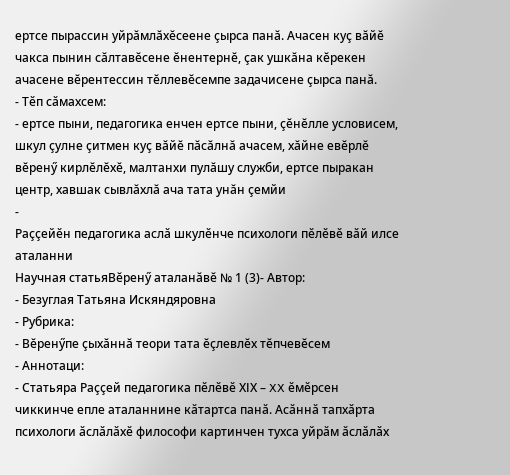ертсе пырассин уйрăмлăхĕсеене çырса панă. Ачасен куç вăйĕ чакса пынин сăлтавĕсене ĕнентернĕ, çак ушкăна кĕрекен ачасене вĕрентессин тĕллевĕсемпе задачисене çырса панă.
- Тӗп сӑмахсем:
- ертсе пыни, педагогика енчен ертсе пыни, çĕнĕлле условисем, шкул çулне çитмен куç вăйĕ пăсăлнă ачасем, хăйне евĕрлĕ вĕренӳ кирлĕлĕхĕ, малтанхи пулăшу служби, ертсе пыракан центр, хавшак сывлăхлă ача тата унăн çемйи
-
Раççейӗн педагогика аслӑ шкулӗнче психологи пӗлӗвӗ вӑй илсе аталанни
Научная статьяВĕренӳ аталанăвĕ № 1 (3)- Автор:
- Безуглая Татьяна Искяндяровна
- Рубрика:
- Вĕренӳпе çыхăннă теори тата ĕçлевлĕх тĕпчевĕсем
- Аннотаци:
- Статьяра Раççей педагогика пӗлӗвӗ XІX – XX ӗмӗрсен чиккинче епле аталаннине кӑтартса панӑ. Асӑннӑ тапхӑрта психологи ӑслӑлӑхӗ философи картинчен тухса уйрӑм ӑслӑлӑх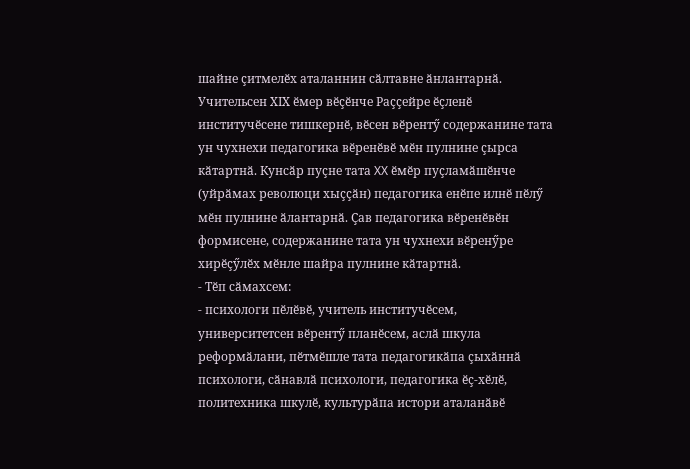шайне çитмелӗх аталаннин сӑлтавне ӑнлантарнӑ. Учительсен XІX ӗмер вӗçӗнче Раççейре ӗçленӗ институчӗсене тишкернӗ, вӗсен вӗрентӳ содержанине тата ун чухнехи педагогика вӗренӗвӗ мӗн пулнине çырса кӑтартнӑ. Кунсӑр пуçне тата XX ӗмӗр пуçламӑшӗнче (уйрӑмах революци хыççӑн) педагогика енӗпе илнӗ пӗлӳ мӗн пулнине ӑлантарнӑ. Çав педагогика вӗренӗвӗн формисене, содержанине тата ун чухнехи вӗренӳре хирӗçӳлӗх мӗнле шайра пулнине кӑтартнӑ.
- Тӗп сӑмахсем:
- психологи пӗлӗвӗ, учитель институчӗсем, университетсен вӗрентӳ планӗсем, аслӑ шкула реформӑлани, пӗтмӗшле тата педагогикӑпа çыхӑннӑ психологи, сӑнавлӑ психологи, педагогика ӗç-хӗлӗ, политехника шкулӗ, культурӑпа истори аталанӑвӗ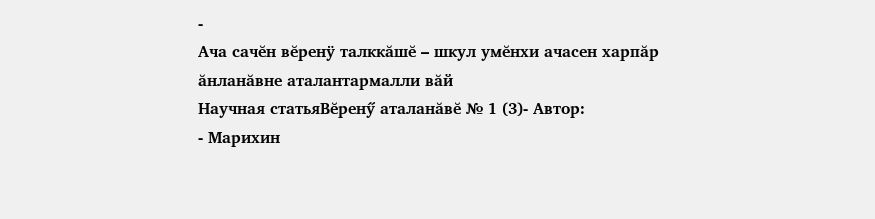-
Ача сачĕн вĕренÿ талккăшĕ – шкул умĕнхи ачасен харпăр ăнланăвне аталантармалли вăй
Научная статьяВĕренӳ аталанăвĕ № 1 (3)- Автор:
- Марихин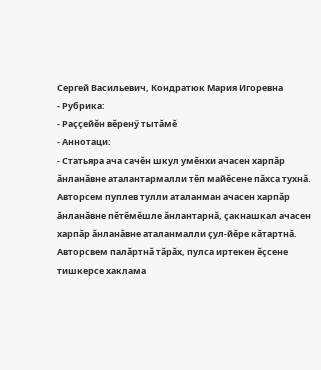Сергей Васильевич, Кондратюк Мария Игоревна
- Рубрика:
- Раççейĕн вĕренӳ тытăмĕ
- Аннотаци:
- Статьяра ача сачĕн шкул умĕнхи ачасен харпăр ăнланăвне аталантармалли тĕп майĕсене пăхса тухнă. Авторсем пуплев тулли аталанман ачасен харпăр ăнланăвне пĕтĕмĕшле ăнлантарнă, çакнашкал ачасен харпăр ăнланăвне аталанмалли çул-йĕре кăтартнă. Авторсвем палăртнă тăрăх, пулса иртекен ĕçсене тишкерсе хаклама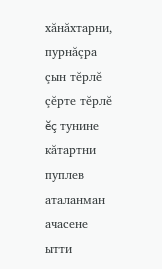хăнăхтарни, пурнăçра çын тĕрлĕ çĕрте тĕрлĕ ĕç тунине кăтартни пуплев аталанман ачасене ытти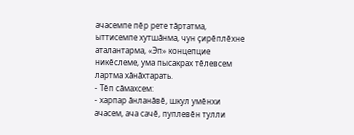ачасемпе пĕр рете тăртатма, ыттисемпе хутшăнма, чун çирĕплĕхне аталантарма, «Эп» концепцие никĕслеме, ума пысакрах тĕлевсем лартма хăнăхтарать.
- Тӗп сӑмахсем:
- харпар ăнланăвĕ, шкул умĕнхи ачасем, ача сачĕ, пуплевĕн тулли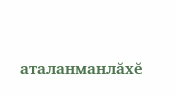аталанманлăхĕ